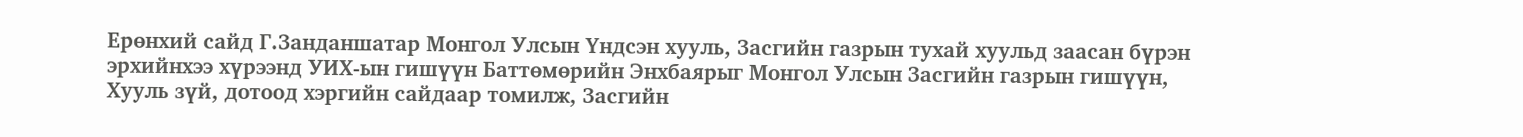Ерөнхий сайд Г.Занданшатар Монгол Улсын Үндсэн хууль, Засгийн газрын тухай хуульд заасан бүрэн эрхийнхээ хүрээнд УИХ-ын гишүүн Баттөмөрийн Энхбаярыг Монгол Улсын Засгийн газрын гишүүн, Хууль зүй, дотоод хэргийн сайдаар томилж, Засгийн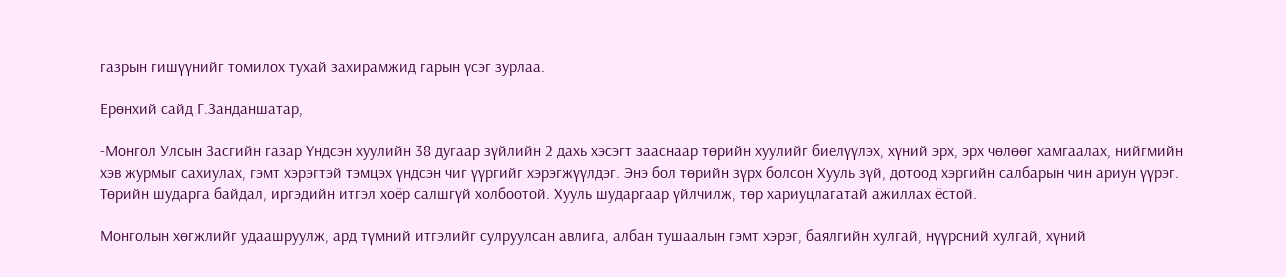газрын гишүүнийг томилох тухай захирамжид гарын үсэг зурлаа.

Ерөнхий сайд Г.Занданшатар,

-Монгол Улсын Засгийн газар Үндсэн хуулийн 38 дугаар зүйлийн 2 дахь хэсэгт зааснаар төрийн хуулийг биелүүлэх, хүний эрх, эрх чөлөөг хамгаалах, нийгмийн хэв журмыг сахиулах, гэмт хэрэгтэй тэмцэх үндсэн чиг үүргийг хэрэгжүүлдэг. Энэ бол төрийн зүрх болсон Хууль зүй, дотоод хэргийн салбарын чин ариун үүрэг. Төрийн шударга байдал, иргэдийн итгэл хоёр салшгүй холбоотой. Хууль шударгаар үйлчилж, төр хариуцлагатай ажиллах ёстой.

Монголын хөгжлийг удаашруулж, ард түмний итгэлийг сулруулсан авлига, албан тушаалын гэмт хэрэг, баялгийн хулгай, нүүрсний хулгай, хүний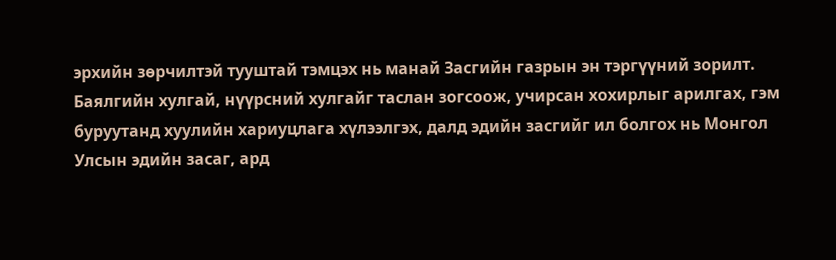эрхийн зөрчилтэй тууштай тэмцэх нь манай Засгийн газрын эн тэргүүний зорилт. Баялгийн хулгай, нүүрсний хулгайг таслан зогсоож, учирсан хохирлыг арилгах, гэм буруутанд хуулийн хариуцлага хүлээлгэх, далд эдийн засгийг ил болгох нь Монгол Улсын эдийн засаг, ард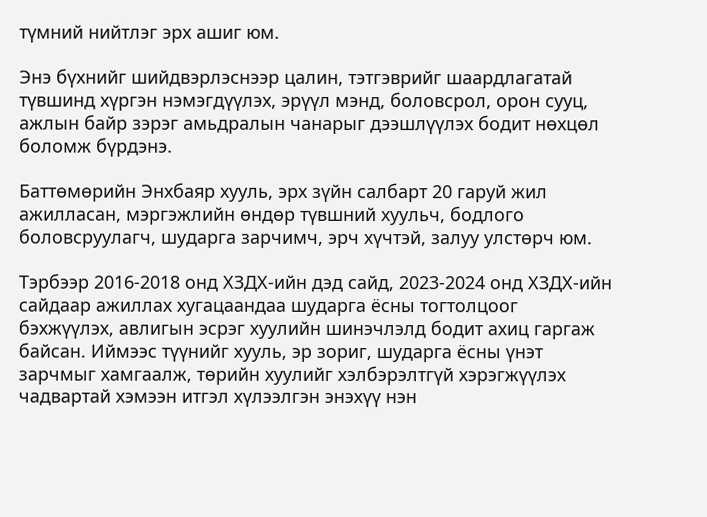түмний нийтлэг эрх ашиг юм.

Энэ бүхнийг шийдвэрлэснээр цалин, тэтгэврийг шаардлагатай түвшинд хүргэн нэмэгдүүлэх, эрүүл мэнд, боловсрол, орон сууц, ажлын байр зэрэг амьдралын чанарыг дээшлүүлэх бодит нөхцөл боломж бүрдэнэ.

Баттөмөрийн Энхбаяр хууль, эрх зүйн салбарт 20 гаруй жил ажилласан, мэргэжлийн өндөр түвшний хуульч, бодлого боловсруулагч, шударга зарчимч, эрч хүчтэй, залуу улстөрч юм.

Тэрбээр 2016-2018 онд ХЗДХ-ийн дэд сайд, 2023-2024 онд ХЗДХ-ийн сайдаар ажиллах хугацаандаа шударга ёсны тогтолцоог бэхжүүлэх, авлигын эсрэг хуулийн шинэчлэлд бодит ахиц гаргаж байсан. Иймээс түүнийг хууль, эр зориг, шударга ёсны үнэт зарчмыг хамгаалж, төрийн хуулийг хэлбэрэлтгүй хэрэгжүүлэх чадвартай хэмээн итгэл хүлээлгэн энэхүү нэн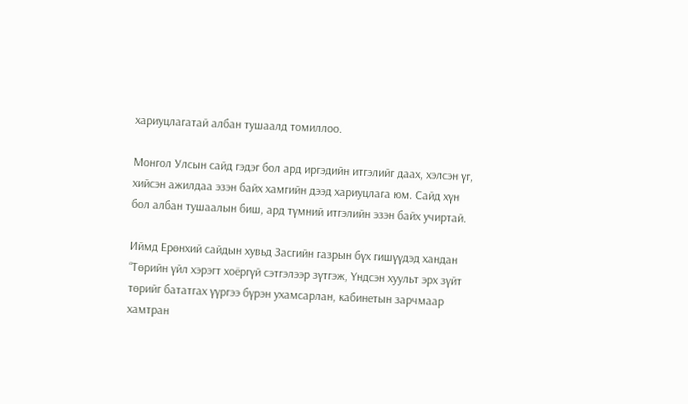хариуцлагатай албан тушаалд томиллоо.

Монгол Улсын сайд гэдэг бол ард иргэдийн итгэлийг даах, хэлсэн үг, хийсэн ажилдаа эзэн байх хамгийн дээд хариуцлага юм. Сайд хүн бол албан тушаалын биш, ард түмний итгэлийн эзэн байх учиртай.

Иймд Ерөнхий сайдын хувьд Засгийн газрын бүх гишүүдэд хандан “Төрийн үйл хэрэгт хоёргүй сэтгэлээр зүтгэж, Үндсэн хуульт эрх зүйт төрийг бататгах үүргээ бүрэн ухамсарлан, кабинетын зарчмаар хамтран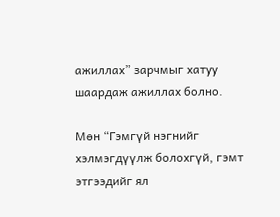ажиллах” зарчмыг хатуу шаардаж ажиллах болно.

Мөн “Гэмгүй нэгнийг хэлмэгдүүлж болохгүй, гэмт этгээдийг ял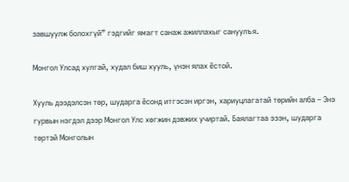завшуулж болохгүй” гэдгийг ямагт санаж ажиллахыг сануулъя.

Монгол Улсад хулгай, худал биш хууль, үнэн ялах ёстой.

Хууль дээдэлсэн төр, шударга ёсонд итгэсэн иргэн, хариуцлагатай төрийн алба – Энэ гурвын нэгдэл дээр Монгол Улс хөгжин дэвжих учиртай. Баялагтаа эзэн, шударга төртэй Монголын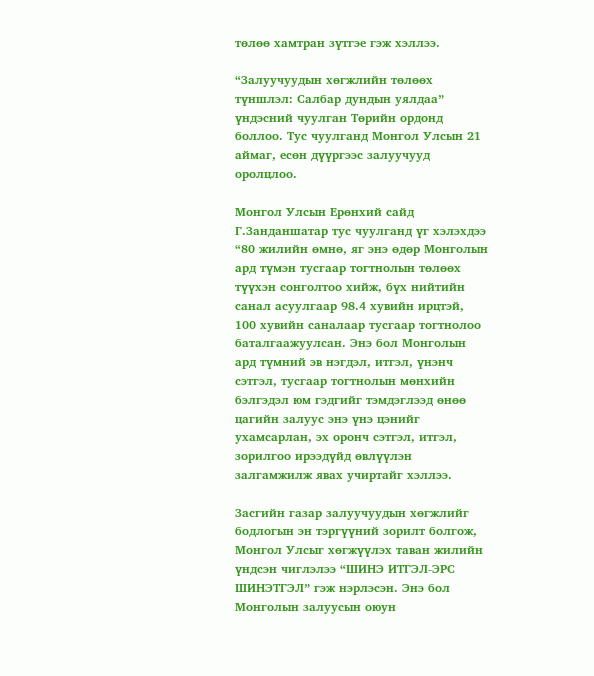төлөө хамтран зүтгэе гэж хэллээ.

“Залуучуудын хөгжлийн төлөөх түншлэл: Салбар дундын уялдаа” үндэсний чуулган Төрийн ордонд боллоо. Тус чуулганд Монгол Улсын 21 аймаг, есөн дүүргээс залуучууд оролцлоо.

Монгол Улсын Ерөнхий сайд Г.Занданшатар тус чуулганд үг хэлэхдээ “80 жилийн өмнө, яг энэ өдөр Монголын ард түмэн тусгаар тогтнолын төлөөх түүхэн сонголтоо хийж, бүх нийтийн санал асуулгаар 98.4 хувийн ирцтэй, 100 хувийн саналаар тусгаар тогтнолоо баталгаажуулсан. Энэ бол Монголын ард түмний эв нэгдэл, итгэл, үнэнч сэтгэл, тусгаар тогтнолын мөнхийн бэлгэдэл юм гэдгийг тэмдэглээд өнөө цагийн залуус энэ үнэ цэнийг ухамсарлан, эх оронч сэтгэл, итгэл, зорилгоо ирээдүйд өвлүүлэн залгамжилж явах учиртайг хэллээ.

Засгийн газар залуучуудын хөгжлийг бодлогын эн тэргүүний зорилт болгож, Монгол Улсыг хөгжүүлэх таван жилийн үндсэн чиглэлээ “ШИНЭ ИТГЭЛ-ЭРС ШИНЭТГЭЛ” гэж нэрлэсэн. Энэ бол Монголын залуусын оюун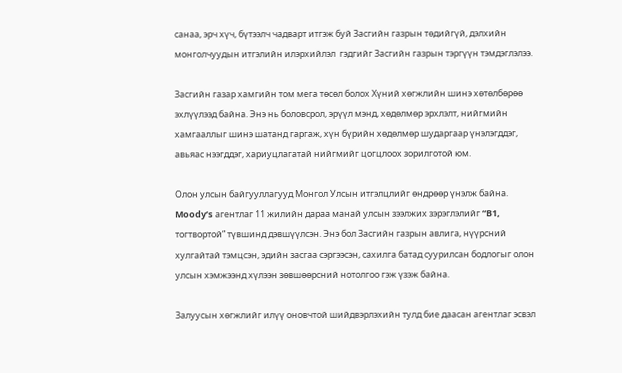санаа, эрч хүч, бүтээлч чадварт итгэж буй Засгийн газрын төдийгүй, дэлхийн монголчуудын итгэлийн илэрхийлэл  гэдгийг Засгийн газрын тэргүүн тэмдэглэлээ.

Засгийн газар хамгийн том мега төсөл болох Хүний хөгжлийн шинэ хөтөлбөрөө эхлүүлээд байна. Энэ нь боловсрол, эрүүл мэнд, хөдөлмөр эрхлэлт, нийгмийн хамгааллыг шинэ шатанд гаргаж, хүн бүрийн хөдөлмөр шударгаар үнэлэгддэг, авьяас нээгддэг, хариуцлагатай нийгмийг цогцлоох зорилготой юм.

Олон улсын байгууллагууд Монгол Улсын итгэлцлийг өндрөөр үнэлж байна. Moody’s агентлаг 11 жилийн дараа манай улсын зээлжих зэрэглэлийг “B1, тогтвортой” түвшинд дэвшүүлсэн. Энэ бол Засгийн газрын авлига, нүүрсний хулгайтай тэмцсэн, эдийн засгаа сэргээсэн, сахилга батад суурилсан бодлогыг олон улсын хэмжээнд хүлээн зөвшөөрсний нотолгоо гэж үзэж байна.

Залуусын хөгжлийг илүү оновчтой шийдвэрлэхийн тулд бие даасан агентлаг эсвэл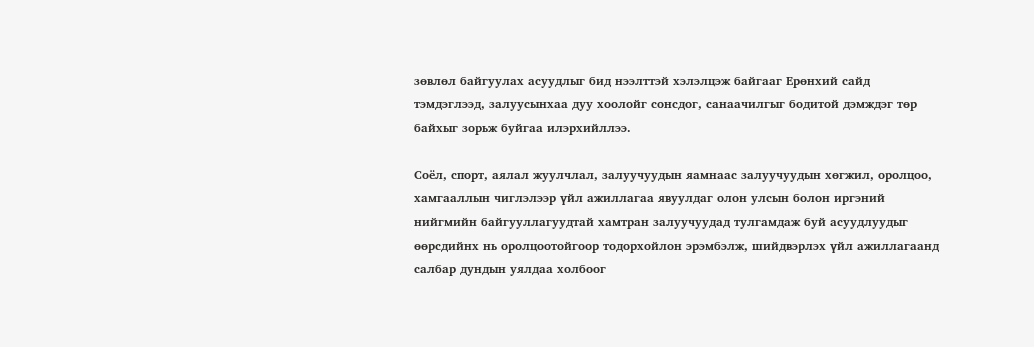зөвлөл байгуулах асуудлыг бид нээлттэй хэлэлцэж байгааг Ерөнхий сайд тэмдэглээд, залуусынхаа дуу хоолойг сонсдог, санаачилгыг бодитой дэмждэг төр байхыг зорьж буйгаа илэрхийллээ.

Соёл, спорт, аялал жуулчлал, залуучуудын яамнаас залуучуудын хөгжил, оролцоо, хамгааллын чиглэлээр үйл ажиллагаа явуулдаг олон улсын болон иргэний нийгмийн байгууллагуудтай хамтран залуучуудад тулгамдаж буй асуудлуудыг өөрсдийнх нь оролцоотойгоор тодорхойлон эрэмбэлж, шийдвэрлэх үйл ажиллагаанд салбар дундын уялдаа холбоог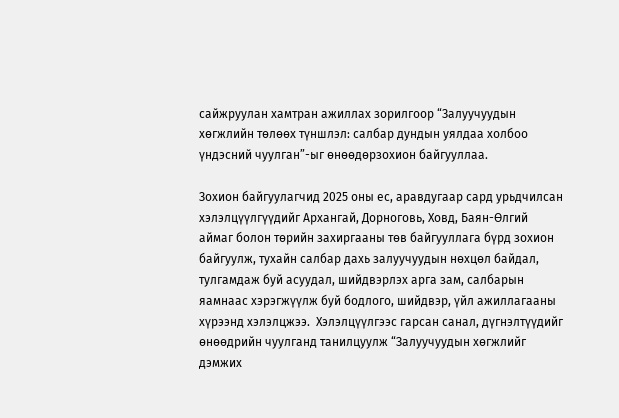сайжруулан хамтран ажиллах зорилгоор “Залуучуудын хөгжлийн төлөөх түншлэл: салбар дундын уялдаа холбоо үндэсний чуулган”-ыг өнөөдөрзохион байгууллаа.

Зохион байгуулагчид 2025 оны ес, аравдугаар сард урьдчилсан хэлэлцүүлгүүдийг Архангай, Дорноговь, Ховд, Баян-Өлгий аймаг болон төрийн захиргааны төв байгууллага бүрд зохион байгуулж, тухайн салбар дахь залуучуудын нөхцөл байдал, тулгамдаж буй асуудал, шийдвэрлэх арга зам, салбарын яамнаас хэрэгжүүлж буй бодлого, шийдвэр, үйл ажиллагааны хүрээнд хэлэлцжээ.  Хэлэлцүүлгээс гарсан санал, дүгнэлтүүдийг өнөөдрийн чуулганд танилцуулж “Залуучуудын хөгжлийг дэмжих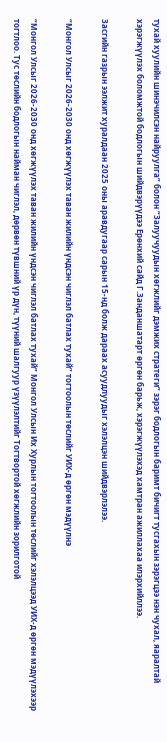тухай хуулийн шинэчилсэн найруулга” болон “Залуучуудын хөгжлийг дэмжих стратеги” зэрэг бодлогын баримт бичигт тусгахын зэрэгцээ нэн чухал, яаралтай хэрэгжүүлэх боломжтой бодлогын шийдвэрүүдээ Ерөнхий сайд Г.Занданшатарт өргөн барьж, хэрэгжүүлэхэд хамтран ажиллахаа илэрхийллээ.

Засгийн газрын ээлжит хуралдаан 2025 оны аравдугаар сарын 15-нд болж дараах асуудлуудыг хэлэлцэн шийдвэрлэлээ.

“Монгол Улсыг 2026-2030 онд хөгжүүлэх таван жилийн үндсэн чиглэл батлах тухай” тогтоолын төслийг УИХ-д өргөн мэдүүлнэ

“Монгол Улсыг 2026-2030 онд хөгжүүлэх таван жилийн үндсэн чиглэл батлах тухай” Монгол Улсын Их Хурлын тогтоолын төслийг хэлэлцээд УИХ-д өргөн мэдүүлэхээр тогтлоо. Тус төслийн бодлогын найман чиглэл, дөрвөн түвшний үр дүн, түүний шалгуур үзүүлэлтийг Тогтвортой хөгжлийн зорилготой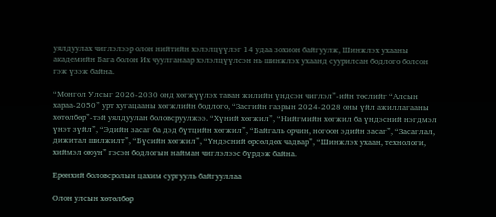уялдуулах чиглэлээр олон нийтийн хэлэлцүүлэг 14 удаа зохион байгуулж, Шинжлэх ухааны академийн Бага болон Их чуулганаар хэлэлцүүлсэн нь шинжлэх ухаанд суурилсан бодлого болсон гэж үзэж байна.

“Монгол Улсыг 2026-2030 онд хөгжүүлэх таван жилийн үндсэн чиглэл”-ийн төслийг “Алсын хараа-2050” урт хугацааны хөгжлийн бодлого, “Засгийн газрын 2024-2028 оны үйл ажиллагааны хөтөлбөр”-тэй уялдуулан боловсруулжээ. “Хүний хөгжил”, “Нийгмийн хөгжил ба үндэсний нэгдмэл үнэт зүйл”, “Эдийн засаг ба дэд бүтцийн хөгжил”, “Байгаль орчин, ногоон эдийн засаг”, “Засаглал, дижитал шилжилт”, “Бүсийн хөгжил”, “Үндэсний өрсөлдөх чадвар”, “Шинжлэх ухаан, технологи, хиймэл оюун” гэсэн бодлогын найман чиглэлээс бүрдэж байна.

Ерөнхий боловсролын цахим сургууль байгууллаа

Олон улсын хөтөлбөр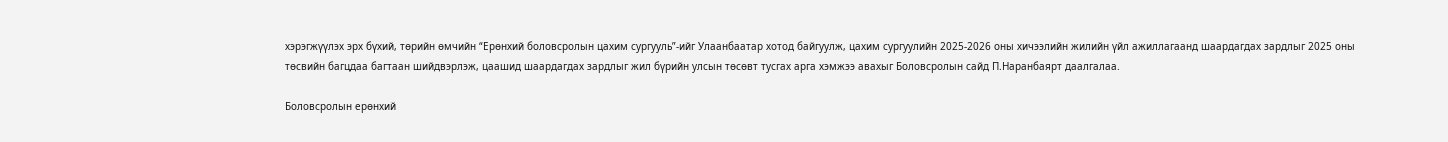хэрэгжүүлэх эрх бүхий, төрийн өмчийн “Ерөнхий боловсролын цахим сургууль”-ийг Улаанбаатар хотод байгуулж, цахим сургуулийн 2025-2026 оны хичээлийн жилийн үйл ажиллагаанд шаардагдах зардлыг 2025 оны төсвийн багцдаа багтаан шийдвэрлэж, цаашид шаардагдах зардлыг жил бүрийн улсын төсөвт тусгах арга хэмжээ авахыг Боловсролын сайд П.Наранбаярт даалгалаа.

Боловсролын ерөнхий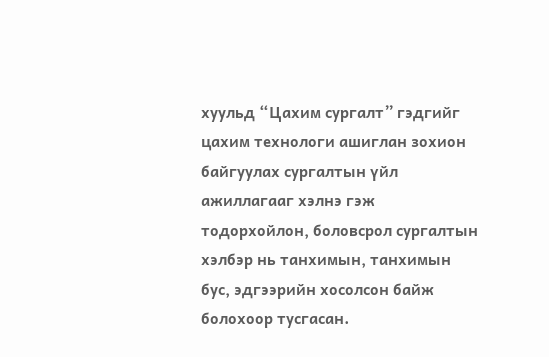хуульд “Цахим сургалт” гэдгийг цахим технологи ашиглан зохион байгуулах сургалтын үйл ажиллагааг хэлнэ гэж тодорхойлон, боловсрол сургалтын хэлбэр нь танхимын, танхимын бус, эдгээрийн хосолсон байж болохоор тусгасан.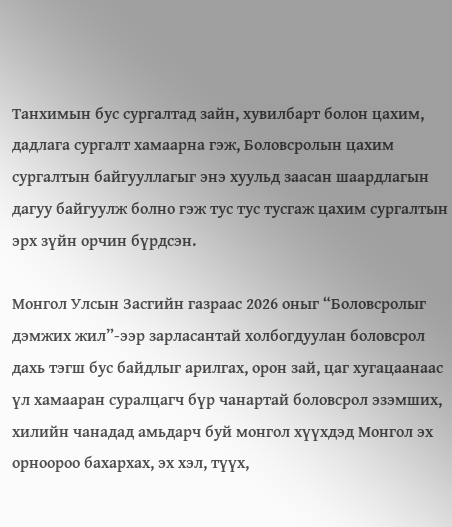Танхимын бус сургалтад зайн, хувилбарт болон цахим, дадлага сургалт хамаарна гэж, Боловсролын цахим сургалтын байгууллагыг энэ хуульд заасан шаардлагын дагуу байгуулж болно гэж тус тус тусгаж цахим сургалтын эрх зүйн орчин бүрдсэн.

Монгол Улсын Засгийн газраас 2026 оныг “Боловсролыг дэмжих жил”-ээр зарласантай холбогдуулан боловсрол дахь тэгш бус байдлыг арилгах, орон зай, цаг хугацаанаас үл хамааран суралцагч бүр чанартай боловсрол эзэмших, хилийн чанадад амьдарч буй монгол хүүхдэд Монгол эх орноороо бахархах, эх хэл, түүх,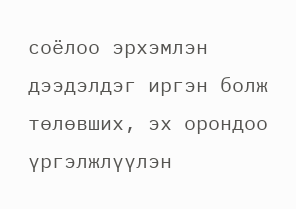соёлоо эрхэмлэн дээдэлдэг иргэн болж төлөвших, эх орондоо үргэлжлүүлэн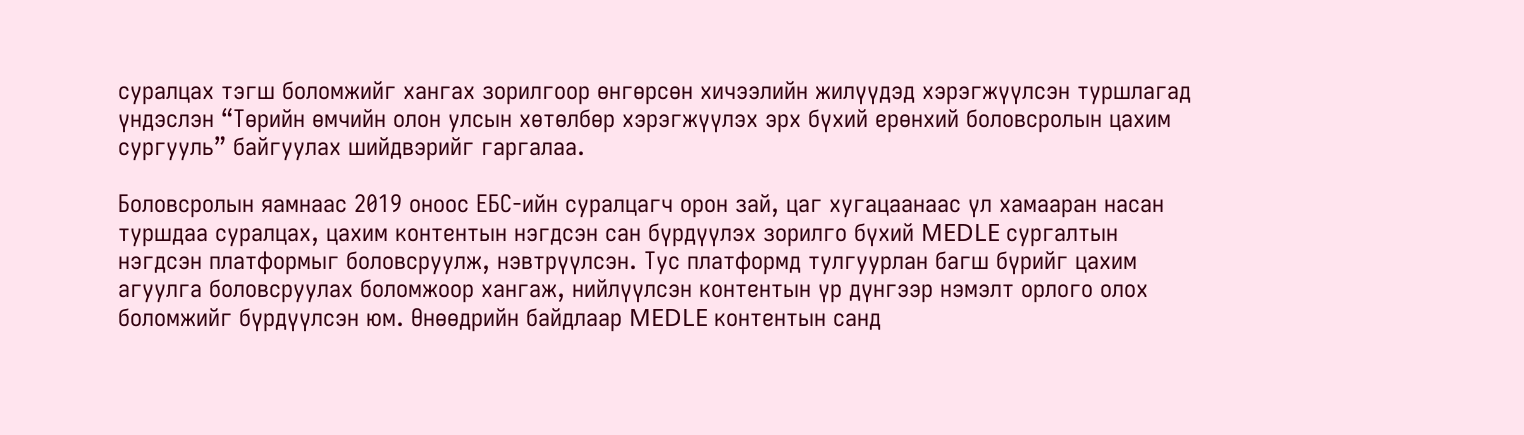суралцах тэгш боломжийг хангах зорилгоор өнгөрсөн хичээлийн жилүүдэд хэрэгжүүлсэн туршлагад үндэслэн “Төрийн өмчийн олон улсын хөтөлбөр хэрэгжүүлэх эрх бүхий ерөнхий боловсролын цахим сургууль” байгуулах шийдвэрийг гаргалаа.

Боловсролын яамнаас 2019 оноос ЕБС-ийн суралцагч орон зай, цаг хугацаанаас үл хамааран насан туршдаа суралцах, цахим контентын нэгдсэн сан бүрдүүлэх зорилго бүхий MEDLE сургалтын нэгдсэн платформыг боловсруулж, нэвтрүүлсэн. Тус платформд тулгуурлан багш бүрийг цахим агуулга боловсруулах боломжоор хангаж, нийлүүлсэн контентын үр дүнгээр нэмэлт орлого олох боломжийг бүрдүүлсэн юм. Өнөөдрийн байдлаар MEDLE контентын санд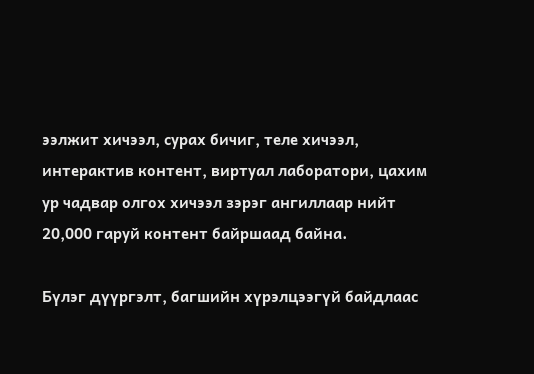ээлжит хичээл, сурах бичиг, теле хичээл, интерактив контент, виртуал лаборатори, цахим ур чадвар олгох хичээл зэрэг ангиллаар нийт 20,000 гаруй контент байршаад байна.

Бүлэг дүүргэлт, багшийн хүрэлцээгүй байдлаас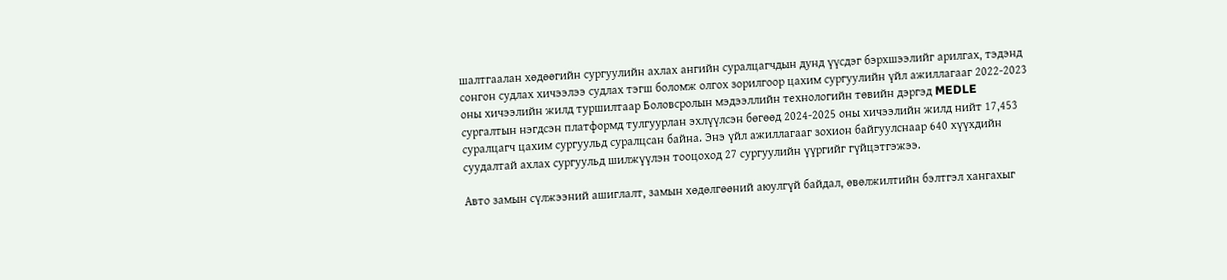шалтгаалан хөдөөгийн сургуулийн ахлах ангийн суралцагчдын дунд үүсдэг бэрхшээлийг арилгах, тэдэнд сонгон судлах хичээлээ судлах тэгш боломж олгох зорилгоор цахим сургуулийн үйл ажиллагааг 2022-2023 оны хичээлийн жилд туршилтаар Боловсролын мэдээллийн технологийн төвийн дэргэд MEDLE сургалтын нэгдсэн платформд тулгуурлан эхлүүлсэн бөгөөд 2024-2025 оны хичээлийн жилд нийт 17,453 суралцагч цахим сургуульд суралцсан байна. Энэ үйл ажиллагааг зохион байгуулснаар 640 хүүхдийн суудалтай ахлах сургуульд шилжүүлэн тооцоход 27 сургуулийн үүргийг гүйцэтгэжээ.

Авто замын сүлжээний ашиглалт, замын хөдөлгөөний аюулгүй байдал, өвөлжилтийн бэлтгэл хангахыг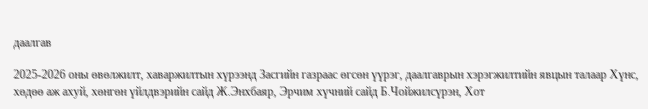даалгав

2025-2026 оны өвөлжилт, хаваржилтын хүрээнд Засгийн газраас өгсөн үүрэг, даалгаврын хэрэгжилтийн явцын талаар Хүнс, хөдөө аж ахуй, хөнгөн үйлдвэрийн сайд Ж.Энхбаяр, Эрчим хүчний сайд Б.Чойжилсүрэн, Хот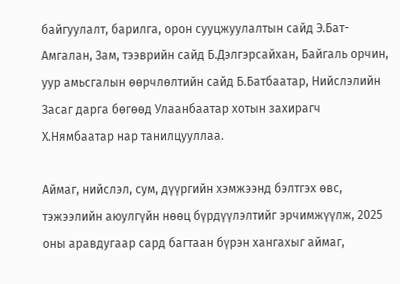байгуулалт, барилга, орон сууцжуулалтын сайд Э.Бат-Амгалан, Зам, тээврийн сайд Б.Дэлгэрсайхан, Байгаль орчин, уур амьсгалын өөрчлөлтийн сайд Б.Батбаатар, Нийслэлийн Засаг дарга бөгөөд Улаанбаатар хотын захирагч Х.Нямбаатар нар танилцууллаа.

Аймаг, нийслэл, сум, дүүргийн хэмжээнд бэлтгэх өвс, тэжээлийн аюулгүйн нөөц бүрдүүлэлтийг эрчимжүүлж, 2025 оны аравдугаар сард багтаан бүрэн хангахыг аймаг,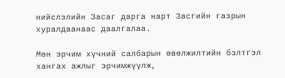нийслэлийн Засаг дарга нарт Засгийн газрын хуралдаанаас даалгалаа.

Мөн эрчим хүчний салбарын өвөлжилтийн бэлтгэл хангах ажлыг эрчимжүүлж,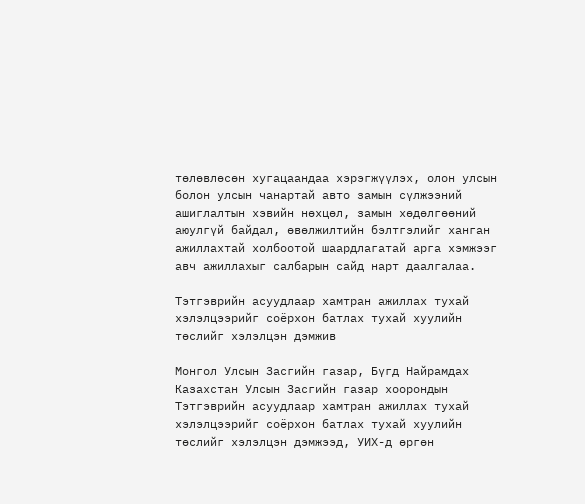төлөвлөсөн хугацаандаа хэрэгжүүлэх, олон улсын болон улсын чанартай авто замын сүлжээний ашиглалтын хэвийн нөхцөл, замын хөдөлгөөний аюулгүй байдал, өвөлжилтийн бэлтгэлийг ханган ажиллахтай холбоотой шаардлагатай арга хэмжээг авч ажиллахыг салбарын сайд нарт даалгалаа.

Тэтгэврийн асуудлаар хамтран ажиллах тухай хэлэлцээрийг соёрхон батлах тухай хуулийн төслийг хэлэлцэн дэмжив

Монгол Улсын Засгийн газар, Бүгд Найрамдах Казахстан Улсын Засгийн газар хоорондын Тэтгэврийн асуудлаар хамтран ажиллах тухай хэлэлцээрийг соёрхон батлах тухай хуулийн төслийг хэлэлцэн дэмжээд, УИХ-д өргөн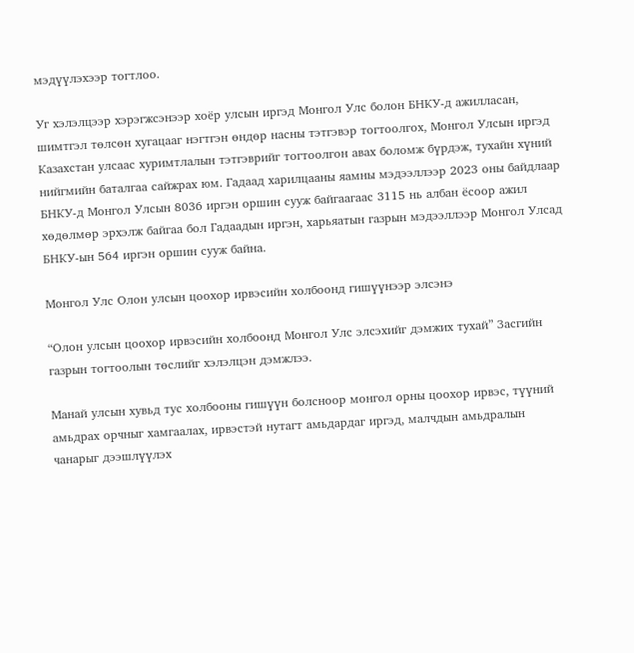мэдүүлэхээр тогтлоо.

Уг хэлэлцээр хэрэгжсэнээр хоёр улсын иргэд Монгол Улс болон БНКУ-д ажилласан, шимтгэл төлсөн хугацааг нэгтгэн өндөр насны тэтгэвэр тогтоолгох, Монгол Улсын иргэд Казахстан улсаас хуримтлалын тэтгэврийг тогтоолгон авах боломж бүрдэж, тухайн хүний нийгмийн баталгаа сайжрах юм. Гадаад харилцааны яамны мэдээллээр 2023 оны байдлаар БНКУ-д Монгол Улсын 8036 иргэн оршин сууж байгаагаас 3115 нь албан ёсоор ажил хөдөлмөр эрхэлж байгаа бол Гадаадын иргэн, харьяатын газрын мэдээллээр Монгол Улсад БНКУ-ын 564 иргэн оршин сууж байна.

Монгол Улс Олон улсын цоохор ирвэсийн холбоонд гишүүнээр элсэнэ

“Олон улсын цоохор ирвэсийн холбоонд Монгол Улс элсэхийг дэмжих тухай” Засгийн газрын тогтоолын төслийг хэлэлцэн дэмжлээ.

Манай улсын хувьд тус холбооны гишүүн болсноор монгол орны цоохор ирвэс, түүний амьдрах орчныг хамгаалах, ирвэстэй нутагт амьдардаг иргэд, малчдын амьдралын чанарыг дээшлүүлэх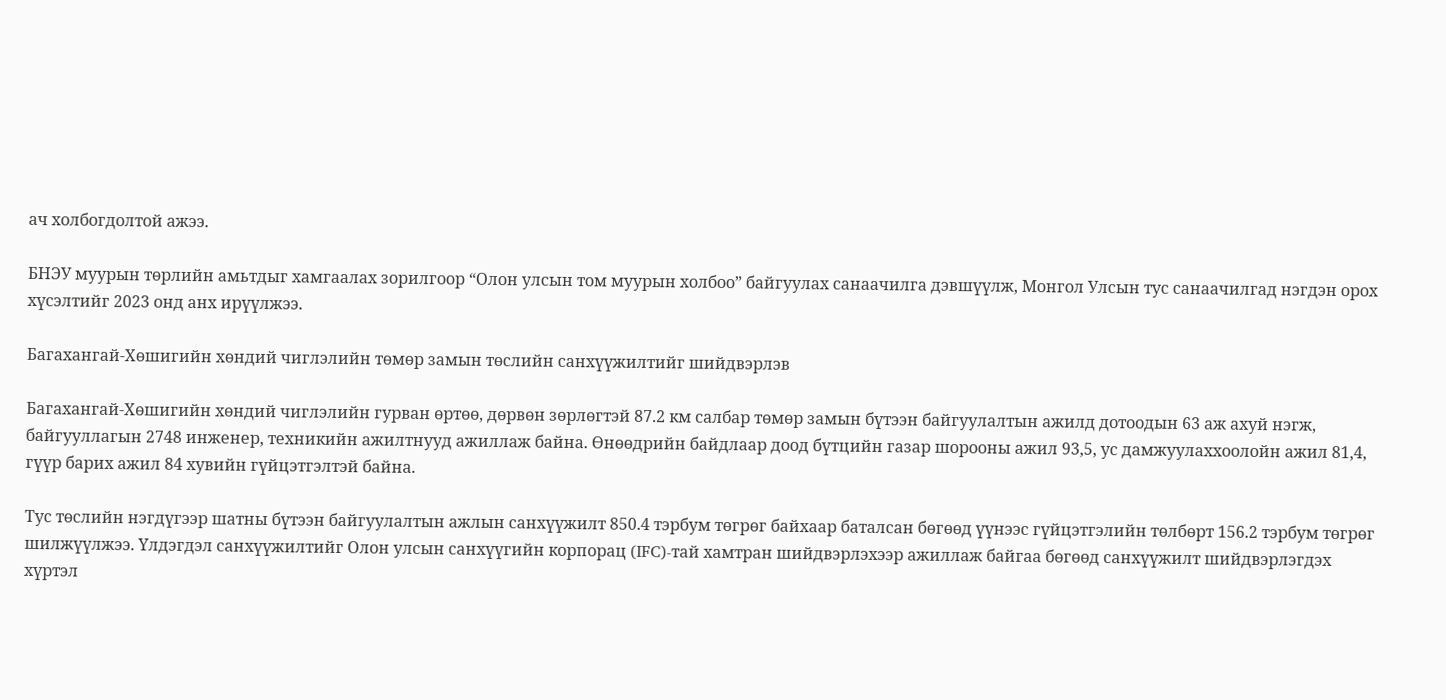ач холбогдолтой ажээ.

БНЭУ муурын төрлийн амьтдыг хамгаалах зорилгоор “Олон улсын том муурын холбоо” байгуулах санаачилга дэвшүүлж, Монгол Улсын тус санаачилгад нэгдэн орох хүсэлтийг 2023 онд анх ирүүлжээ.

Багахангай-Хөшигийн хөндий чиглэлийн төмөр замын төслийн санхүүжилтийг шийдвэрлэв

Багахангай-Хөшигийн хөндий чиглэлийн гурван өртөө, дөрвөн зөрлөгтэй 87.2 км салбар төмөр замын бүтээн байгуулалтын ажилд дотоодын 63 аж ахуй нэгж, байгууллагын 2748 инженер, техникийн ажилтнууд ажиллаж байна. Өнөөдрийн байдлаар доод бүтцийн газар шорооны ажил 93,5, ус дамжуулаххоолойн ажил 81,4, гүүр барих ажил 84 хувийн гүйцэтгэлтэй байна.

Тус төслийн нэгдүгээр шатны бүтээн байгуулалтын ажлын санхүүжилт 850.4 тэрбум төгрөг байхаар баталсан бөгөөд үүнээс гүйцэтгэлийн төлбөрт 156.2 тэрбум төгрөг шилжүүлжээ. Үлдэгдэл санхүүжилтийг Олон улсын санхүүгийн корпорац (IFC)-тай хамтран шийдвэрлэхээр ажиллаж байгаа бөгөөд санхүүжилт шийдвэрлэгдэх хүртэл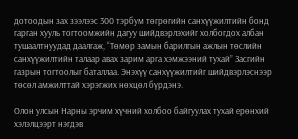дотоодын зах зээлээс 300 тэрбум төгрөгийн санхүүжилтийн бонд гарган хууль тогтоомжийн дагуу шийдвэрлэхийг холбогдох албан тушаалтнуудад даалгаж, “Төмөр замын барилгын ажлын төслийн санхүүжилтийн талаар авах зарим арга хэмжээний тухай” Засгийн газрын тогтоолыг баталлаа. Энэхүү санхүүжилтийг шийдвэрлэснээр төсөл амжилттай хэрэгжих нөхцөл бүрдэнэ.

Олон улсын Нарны эрчим хүчний холбоо байгуулах тухай ерөнхий хэлэлцээрт нэгдэв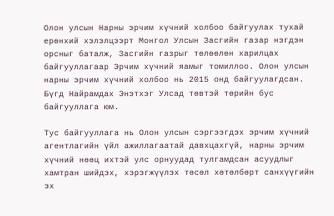Олон улсын Нарны эрчим хүчний холбоо байгуулах тухай ерөнхий хэлэлцээрт Монгол Улсын Засгийн газар нэгдэн орсныг баталж, Засгийн газрыг төлөөлөн харилцах байгууллагаар Эрчим хүчний яамыг томиллоо. Олон улсын нарны эрчим хүчний холбоо нь 2015 онд байгуулагдсан. Бүгд Найрамдах Энэтхэг Улсад төвтэй төрийн бус байгууллага юм.

Тус байгууллага нь Олон улсын сэргээгдэх эрчим хүчний агентлагийн үйл ажиллагаатай давхцахгүй, нарны эрчим хүчний нөөц ихтэй улс орнуудад тулгамдсан асуудлыг хамтран шийдэх, хэрэгжүүлэх төсөл хөтөлбөрт санхүүгийн эх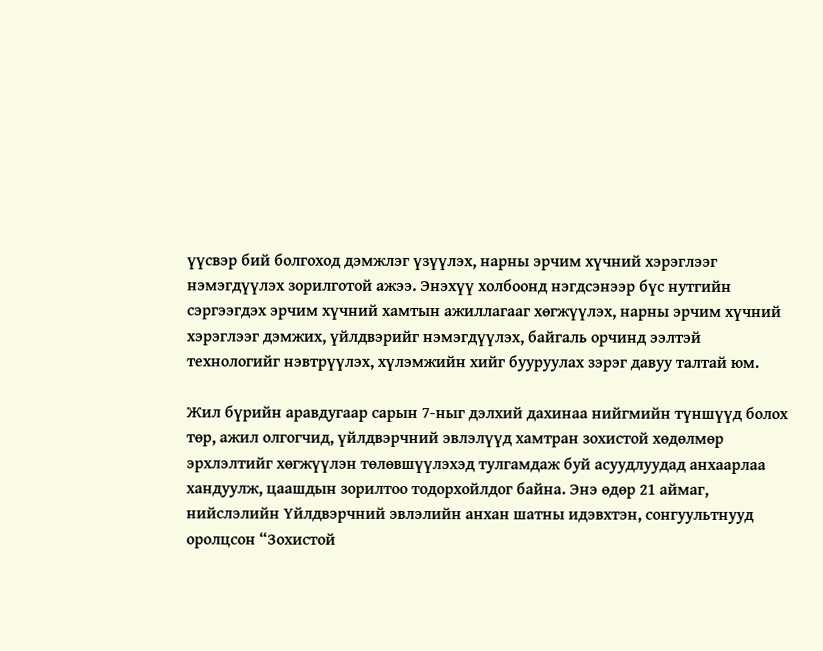үүсвэр бий болгоход дэмжлэг үзүүлэх, нарны эрчим хүчний хэрэглээг нэмэгдүүлэх зорилготой ажээ. Энэхүү холбоонд нэгдсэнээр бүс нутгийн сэргээгдэх эрчим хүчний хамтын ажиллагааг хөгжүүлэх, нарны эрчим хүчний хэрэглээг дэмжих, үйлдвэрийг нэмэгдүүлэх, байгаль орчинд ээлтэй технологийг нэвтрүүлэх, хүлэмжийн хийг бууруулах зэрэг давуу талтай юм.

Жил бүрийн аравдугаар сарын 7-ныг дэлхий дахинаа нийгмийн түншүүд болох төр, ажил олгогчид, үйлдвэрчний эвлэлүүд хамтран зохистой хөдөлмөр эрхлэлтийг хөгжүүлэн төлөвшүүлэхэд тулгамдаж буй асуудлуудад анхаарлаа хандуулж, цаашдын зорилтоо тодорхойлдог байна. Энэ өдөр 21 аймаг, нийслэлийн Үйлдвэрчний эвлэлийн анхан шатны идэвхтэн, сонгуультнууд оролцсон “Зохистой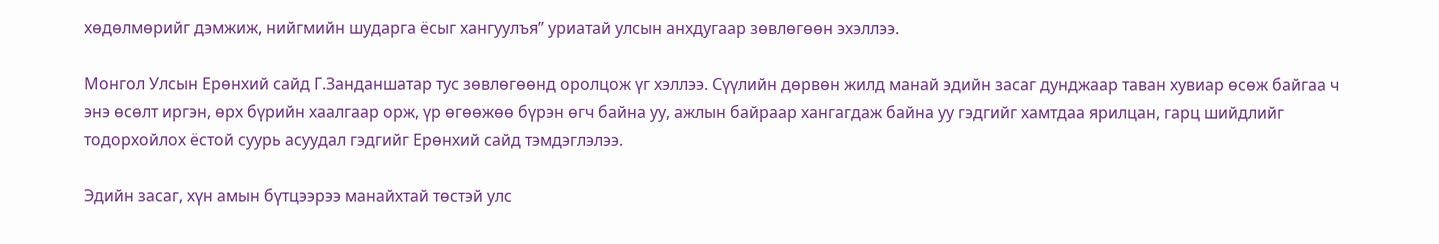хөдөлмөрийг дэмжиж, нийгмийн шударга ёсыг хангуулъя” уриатай улсын анхдугаар зөвлөгөөн эхэллээ.

Монгол Улсын Ерөнхий сайд Г.Занданшатар тус зөвлөгөөнд оролцож үг хэллээ. Сүүлийн дөрвөн жилд манай эдийн засаг дунджаар таван хувиар өсөж байгаа ч энэ өсөлт иргэн, өрх бүрийн хаалгаар орж, үр өгөөжөө бүрэн өгч байна уу, ажлын байраар хангагдаж байна уу гэдгийг хамтдаа ярилцан, гарц шийдлийг тодорхойлох ёстой суурь асуудал гэдгийг Ерөнхий сайд тэмдэглэлээ.

Эдийн засаг, хүн амын бүтцээрээ манайхтай төстэй улс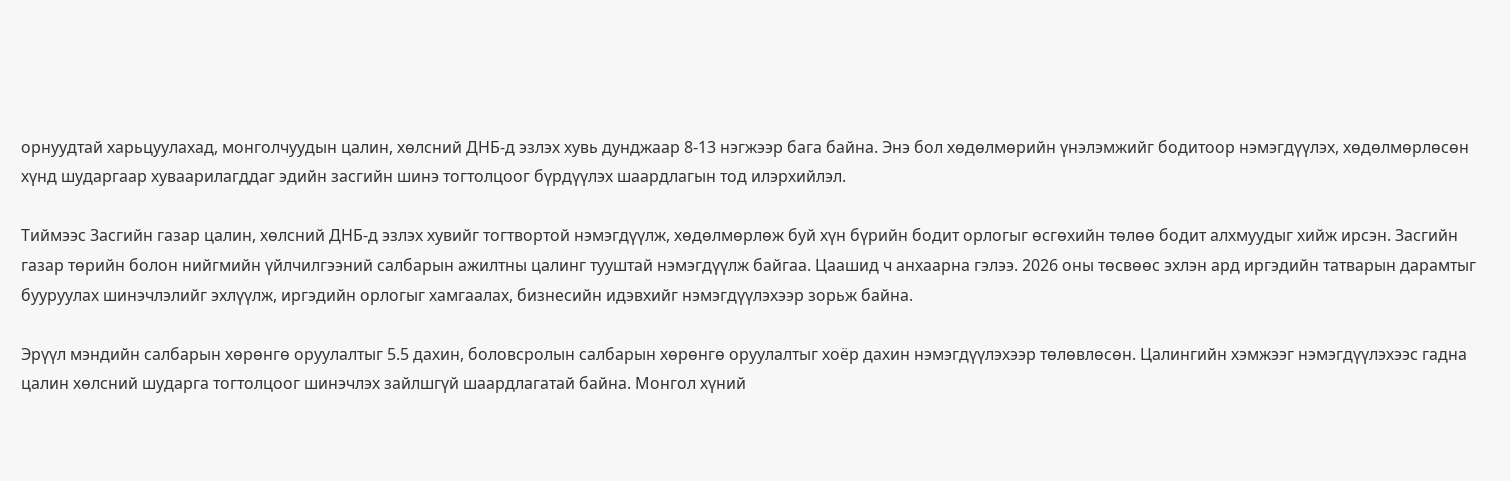орнуудтай харьцуулахад, монголчуудын цалин, хөлсний ДНБ-д эзлэх хувь дунджаар 8-13 нэгжээр бага байна. Энэ бол хөдөлмөрийн үнэлэмжийг бодитоор нэмэгдүүлэх, хөдөлмөрлөсөн хүнд шударгаар хуваарилагддаг эдийн засгийн шинэ тогтолцоог бүрдүүлэх шаардлагын тод илэрхийлэл.

Тиймээс Засгийн газар цалин, хөлсний ДНБ-д эзлэх хувийг тогтвортой нэмэгдүүлж, хөдөлмөрлөж буй хүн бүрийн бодит орлогыг өсгөхийн төлөө бодит алхмуудыг хийж ирсэн. Засгийн газар төрийн болон нийгмийн үйлчилгээний салбарын ажилтны цалинг тууштай нэмэгдүүлж байгаа. Цаашид ч анхаарна гэлээ. 2026 оны төсвөөс эхлэн ард иргэдийн татварын дарамтыг бууруулах шинэчлэлийг эхлүүлж, иргэдийн орлогыг хамгаалах, бизнесийн идэвхийг нэмэгдүүлэхээр зорьж байна.

Эрүүл мэндийн салбарын хөрөнгө оруулалтыг 5.5 дахин, боловсролын салбарын хөрөнгө оруулалтыг хоёр дахин нэмэгдүүлэхээр төлөвлөсөн. Цалингийн хэмжээг нэмэгдүүлэхээс гадна цалин хөлсний шударга тогтолцоог шинэчлэх зайлшгүй шаардлагатай байна. Монгол хүний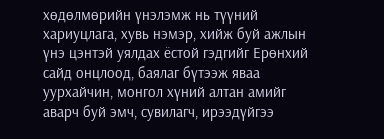хөдөлмөрийн үнэлэмж нь түүний хариуцлага, хувь нэмэр, хийж буй ажлын үнэ цэнтэй уялдах ёстой гэдгийг Ерөнхий сайд онцлоод, баялаг бүтээж яваа уурхайчин, монгол хүний алтан амийг аварч буй эмч, сувилагч, ирээдүйгээ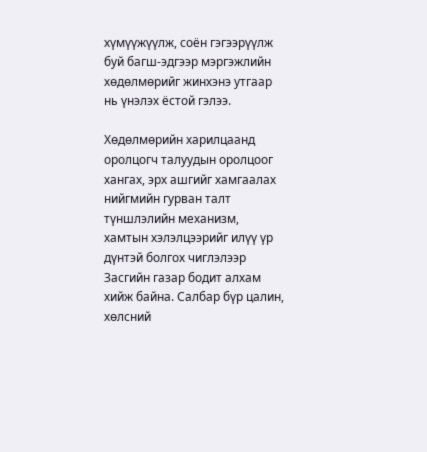хүмүүжүүлж, соён гэгээрүүлж буй багш-эдгээр мэргэжлийн хөдөлмөрийг жинхэнэ утгаар нь үнэлэх ёстой гэлээ.

Хөдөлмөрийн харилцаанд оролцогч талуудын оролцоог хангах, эрх ашгийг хамгаалах нийгмийн гурван талт түншлэлийн механизм, хамтын хэлэлцээрийг илүү үр дүнтэй болгох чиглэлээр Засгийн газар бодит алхам хийж байна. Салбар бүр цалин, хөлсний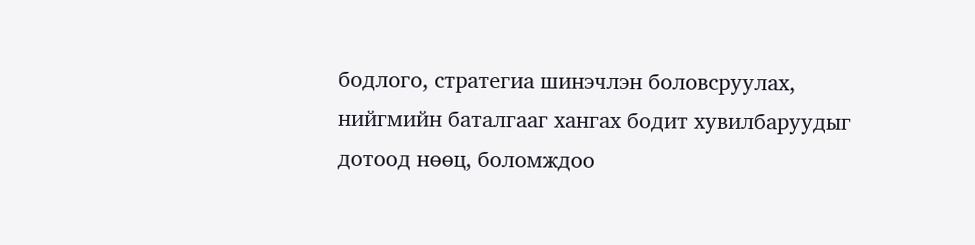бодлого, стратегиа шинэчлэн боловсруулах, нийгмийн баталгааг хангах бодит хувилбаруудыг дотоод нөөц, боломждоо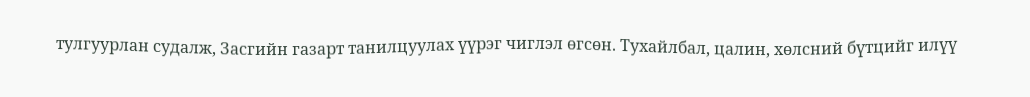тулгуурлан судалж, Засгийн газарт танилцуулах үүрэг чиглэл өгсөн. Тухайлбал, цалин, хөлсний бүтцийг илүү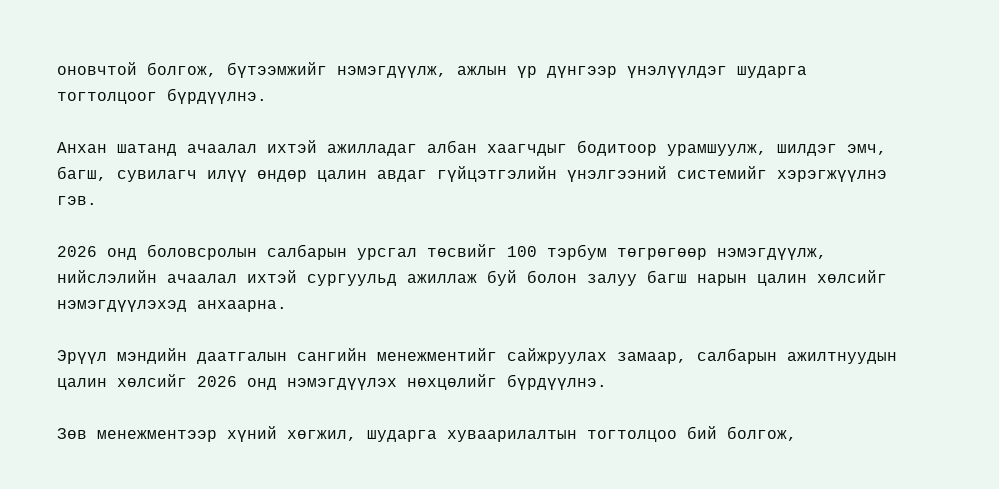оновчтой болгож, бүтээмжийг нэмэгдүүлж, ажлын үр дүнгээр үнэлүүлдэг шударга тогтолцоог бүрдүүлнэ.

Анхан шатанд ачаалал ихтэй ажилладаг албан хаагчдыг бодитоор урамшуулж, шилдэг эмч, багш, сувилагч илүү өндөр цалин авдаг гүйцэтгэлийн үнэлгээний системийг хэрэгжүүлнэ гэв.

2026 онд боловсролын салбарын урсгал төсвийг 100 тэрбум төгрөгөөр нэмэгдүүлж, нийслэлийн ачаалал ихтэй сургуульд ажиллаж буй болон залуу багш нарын цалин хөлсийг нэмэгдүүлэхэд анхаарна.

Эрүүл мэндийн даатгалын сангийн менежментийг сайжруулах замаар, салбарын ажилтнуудын цалин хөлсийг 2026 онд нэмэгдүүлэх нөхцөлийг бүрдүүлнэ.

Зөв менежментээр хүний хөгжил, шударга хуваарилалтын тогтолцоо бий болгож,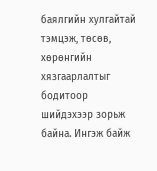баялгийн хулгайтай тэмцэж, төсөв, хөрөнгийн хязгаарлалтыг бодитоор шийдэхээр зорьж байна. Ингэж байж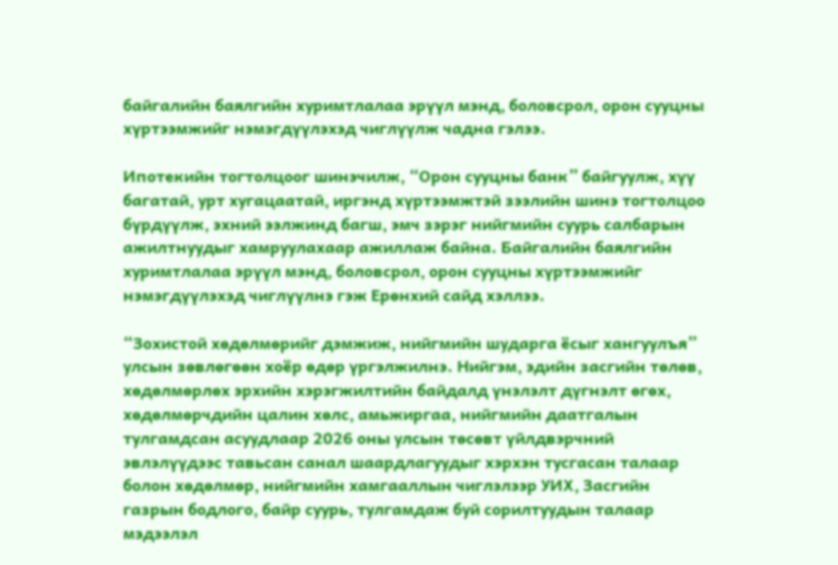байгалийн баялгийн хуримтлалаа эрүүл мэнд, боловсрол, орон сууцны хүртээмжийг нэмэгдүүлэхэд чиглүүлж чадна гэлээ.

Ипотекийн тогтолцоог шинэчилж, “Орон сууцны банк” байгуулж, хүү багатай, урт хугацаатай, иргэнд хүртээмжтэй зээлийн шинэ тогтолцоо бүрдүүлж, эхний ээлжинд багш, эмч зэрэг нийгмийн суурь салбарын ажилтнуудыг хамруулахаар ажиллаж байна. Байгалийн баялгийн хуримтлалаа эрүүл мэнд, боловсрол, орон сууцны хүртээмжийг нэмэгдүүлэхэд чиглүүлнэ гэж Ерөнхий сайд хэллээ.

“Зохистой хөдөлмөрийг дэмжиж, нийгмийн шударга ёсыг хангуулъя” улсын зөвлөгөөн хоёр өдөр үргэлжилнэ. Нийгэм, эдийн засгийн төлөв, хөдөлмөрлөх эрхийн хэрэгжилтийн байдалд үнэлэлт дүгнэлт өгөх, хөдөлмөрчдийн цалин хөлс, амьжиргаа, нийгмийн даатгалын тулгамдсан асуудлаар 2026 оны улсын төсөвт үйлдвэрчний эвлэлүүдээс тавьсан санал шаардлагуудыг хэрхэн тусгасан талаар болон хөдөлмөр, нийгмийн хамгааллын чиглэлээр УИХ, Засгийн газрын бодлого, байр суурь, тулгамдаж буй сорилтуудын талаар мэдээлэл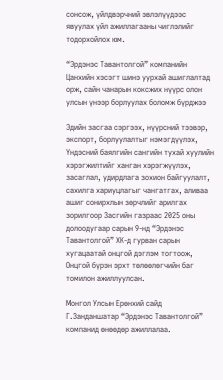сонсож, үйлдвэрчний эвлэлүүдээс явуулах үйл ажиллагааны чиглэлийг тодорхойлох юм.

“Эрдэнэс Тавантолгой” компанийн Цанхийн хэсэгт шинэ уурхай ашиглалтад орж, сайн чанарын коксжих нүүрс олон улсын үнээр борлуулах боломж бүрджээ

Эдийн засгаа сэргээх, нүүрсний тээвэр, экспорт, борлуулалтыг нэмэгдүүлэх, Үндэсний баялгийн сангийн тухай хуулийн хэрэгжилтийг ханган хэрэгжүүлэх, засаглал, удирдлага зохион байгуулалт, сахилга хариуцлагыг чангатгах, аливаа ашиг сонирхлын зөрчлийг арилгах зорилгоор Засгийн газраас 2025 оны долоодугаар сарын 9-нд “Эрдэнэс Тавантолгой” ХК-д гурван сарын хугацаатай онцгой дэглэм тогтоож, Онцгой бүрэн эрхт төлөөлөгчийн баг томилон ажиллуулсан.

Монгол Улсын Ерөнхий сайд Г.Занданшатар “Эрдэнэс Тавантолгой” компанид өнөөдөр ажиллалаа.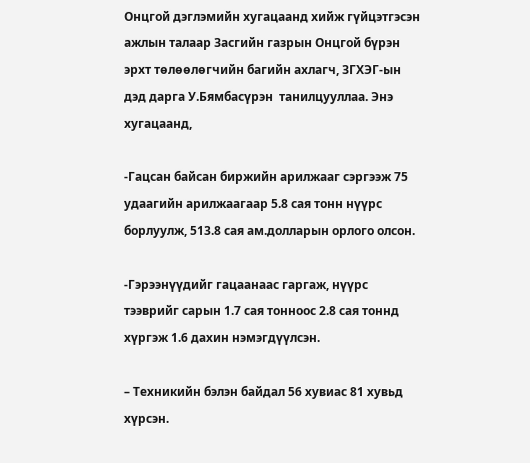Онцгой дэглэмийн хугацаанд хийж гүйцэтгэсэн ажлын талаар Засгийн газрын Онцгой бүрэн эрхт төлөөлөгчийн багийн ахлагч, ЗГХЭГ-ын дэд дарга У.Бямбасүрэн  танилцууллаа. Энэ хугацаанд,

-Гацсан байсан биржийн арилжааг сэргээж 75 удаагийн арилжаагаар 5.8 сая тонн нүүрс борлуулж, 513.8 сая ам.долларын орлого олсон.

-Гэрээнүүдийг гацаанаас гаргаж, нүүрс тээврийг сарын 1.7 сая тонноос 2.8 сая тоннд хүргэж 1.6 дахин нэмэгдүүлсэн.

– Техникийн бэлэн байдал 56 хувиас 81 хувьд хүрсэн.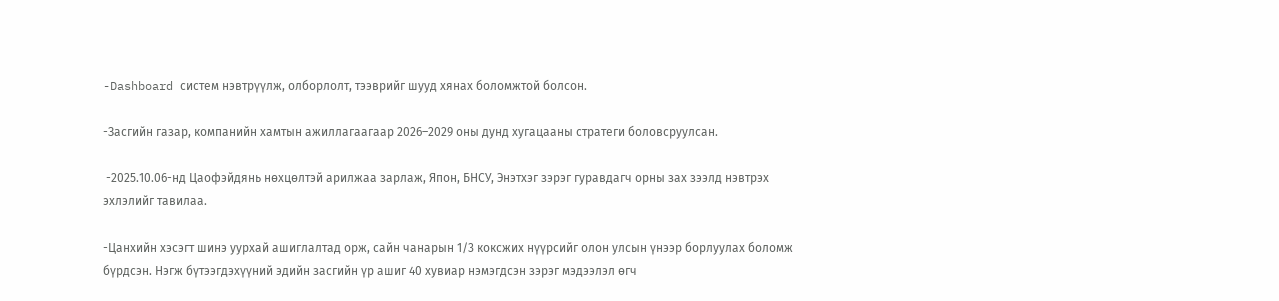-Dashboard систем нэвтрүүлж, олборлолт, тээврийг шууд хянах боломжтой болсон.

-Засгийн газар, компанийн хамтын ажиллагаагаар 2026–2029 оны дунд хугацааны стратеги боловсруулсан.

 -2025.10.06-нд Цаофэйдянь нөхцөлтэй арилжаа зарлаж, Япон, БНСУ, Энэтхэг зэрэг гуравдагч орны зах зээлд нэвтрэх эхлэлийг тавилаа.

-Цанхийн хэсэгт шинэ уурхай ашиглалтад орж, сайн чанарын 1/3 коксжих нүүрсийг олон улсын үнээр борлуулах боломж бүрдсэн. Нэгж бүтээгдэхүүний эдийн засгийн үр ашиг 40 хувиар нэмэгдсэн зэрэг мэдээлэл өгч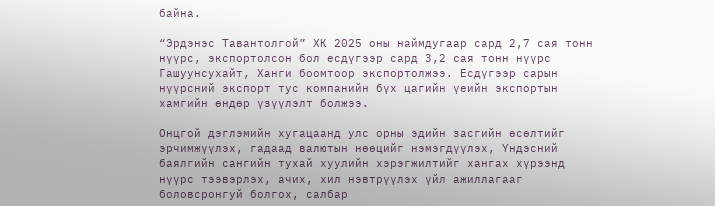байна.

“Эрдэнэс Тавантолгой” ХК 2025 оны наймдугаар сард 2,7 сая тонн нүүрс, экспортолсон бол есдүгээр сард 3,2 сая тонн нүүрс Гашуунсухайт, Ханги боомтоор экспортолжээ. Есдүгээр сарын нүүрсний экспорт тус компанийн бүх цагийн үеийн экспортын хамгийн өндөр үзүүлэлт болжээ.

Онцгой дэглэмийн хугацаанд улс орны эдийн засгийн өсөлтийг эрчимжүүлэх, гадаад валютын нөөцийг нэмэгдүүлэх, Үндэсний баялгийн сангийн тухай хуулийн хэрэгжилтийг хангах хүрээнд нүүрс тээвэрлэх, ачих, хил нэвтрүүлэх үйл ажиллагааг боловсронгуй болгох, салбар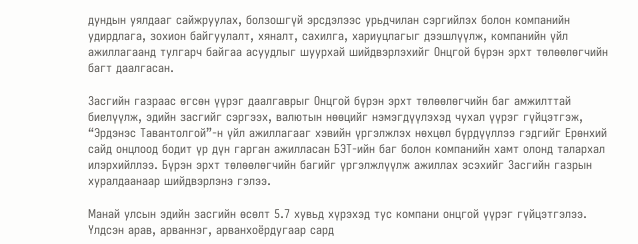дундын уялдааг сайжруулах, болзошгүй эрсдэлээс урьдчилан сэргийлэх болон компанийн удирдлага, зохион байгуулалт, хяналт, сахилга, хариуцлагыг дээшлүүлж, компанийн үйл ажиллагаанд тулгарч байгаа асуудлыг шуурхай шийдвэрлэхийг Онцгой бүрэн эрхт төлөөлөгчийн багт даалгасан.

Засгийн газраас өгсөн үүрэг даалгаврыг Онцгой бүрэн эрхт төлөөлөгчийн баг амжилттай биелүүлж, эдийн засгийг сэргээх, валютын нөөцийг нэмэгдүүлэхэд чухал үүрэг гүйцэтгэж, “Эрдэнэс Тавантолгой”-н үйл ажиллагааг хэвийн үргэлжлэх нөхцөл бүрдүүллээ гэдгийг Ерөнхий сайд онцлоод бодит үр дүн гарган ажилласан БЭТ-ийн баг болон компанийн хамт олонд талархал илэрхийллээ. Бүрэн эрхт төлөөлөгчийн багийг үргэлжлүүлж ажиллах эсэхийг Засгийн газрын хуралдаанаар шийдвэрлэнэ гэлээ.

Манай улсын эдийн засгийн өсөлт 5.7 хувьд хүрэхэд тус компани онцгой үүрэг гүйцэтгэлээ. Үлдсэн арав, арваннэг, арванхоёрдугаар сард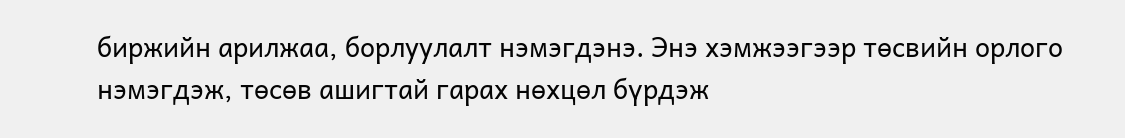биржийн арилжаа, борлуулалт нэмэгдэнэ. Энэ хэмжээгээр төсвийн орлого нэмэгдэж, төсөв ашигтай гарах нөхцөл бүрдэж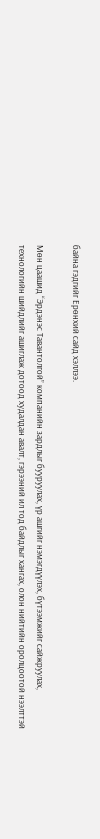байна гэдгийг Ерөнхий сайд хэллээ.

Мөн цаашид “Эрдэнэс Тавантолгой” компанийн зардлыг бууруулах, үр ашгийг нэмэгдүүлэх, бүтээмжийг сайжруулах, технологийн шийдлийг ашиглаж дотоод худалдан авалт, гэрээний ил тод байдлыг хангах, олон нийтийн оролцоотой нээлттэй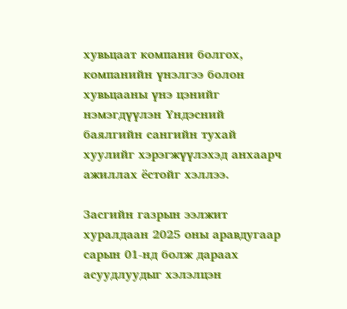хувьцаат компани болгох, компанийн үнэлгээ болон хувьцааны үнэ цэнийг нэмэгдүүлэн Үндэсний баялгийн сангийн тухай хуулийг хэрэгжүүлэхэд анхаарч ажиллах ёстойг хэллээ.

Засгийн газрын ээлжит хуралдаан 2025 оны аравдугаар сарын 01-нд болж дараах асуудлуудыг хэлэлцэн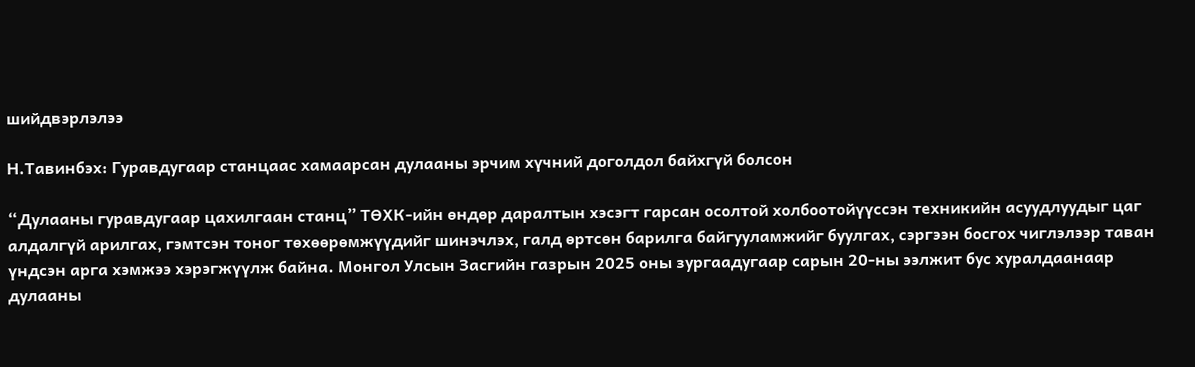шийдвэрлэлээ

Н.Тавинбэх: Гуравдугаар станцаас хамаарсан дулааны эрчим хүчний доголдол байхгүй болсон

“Дулааны гуравдугаар цахилгаан станц” ТӨХК-ийн өндөр даралтын хэсэгт гарсан осолтой холбоотойүүссэн техникийн асуудлуудыг цаг алдалгүй арилгах, гэмтсэн тоног төхөөрөмжүүдийг шинэчлэх, галд өртсөн барилга байгууламжийг буулгах, сэргээн босгох чиглэлээр таван үндсэн арга хэмжээ хэрэгжүүлж байна. Монгол Улсын Засгийн газрын 2025 оны зургаадугаар сарын 20-ны ээлжит бус хуралдаанаар дулааны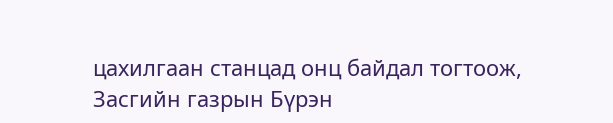цахилгаан станцад онц байдал тогтоож, Засгийн газрын Бүрэн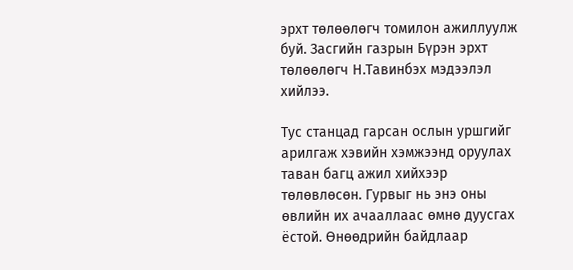эрхт төлөөлөгч томилон ажиллуулж буй. Засгийн газрын Бүрэн эрхт төлөөлөгч Н.Тавинбэх мэдээлэл хийлээ.

Тус станцад гарсан ослын уршгийг арилгаж хэвийн хэмжээнд оруулах таван багц ажил хийхээр төлөвлөсөн. Гурвыг нь энэ оны өвлийн их ачааллаас өмнө дуусгах ёстой. Өнөөдрийн байдлаар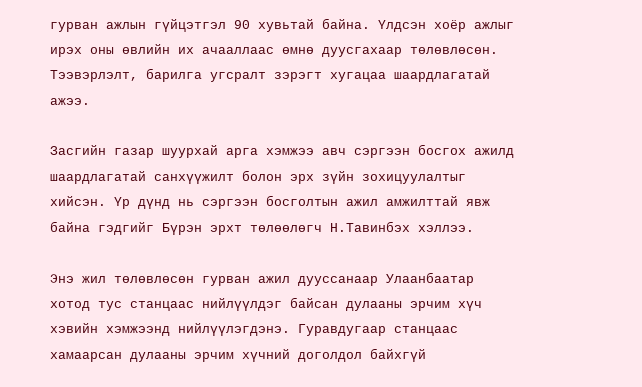гурван ажлын гүйцэтгэл 90 хувьтай байна. Үлдсэн хоёр ажлыг ирэх оны өвлийн их ачааллаас өмнө дуусгахаар төлөвлөсөн. Тээвэрлэлт, барилга угсралт зэрэгт хугацаа шаардлагатай ажээ.

Засгийн газар шуурхай арга хэмжээ авч сэргээн босгох ажилд шаардлагатай санхүүжилт болон эрх зүйн зохицуулалтыг хийсэн. Үр дүнд нь сэргээн босголтын ажил амжилттай явж байна гэдгийг Бүрэн эрхт төлөөлөгч Н.Тавинбэх хэллээ.

Энэ жил төлөвлөсөн гурван ажил дууссанаар Улаанбаатар хотод тус станцаас нийлүүлдэг байсан дулааны эрчим хүч хэвийн хэмжээнд нийлүүлэгдэнэ. Гуравдугаар станцаас хамаарсан дулааны эрчим хүчний доголдол байхгүй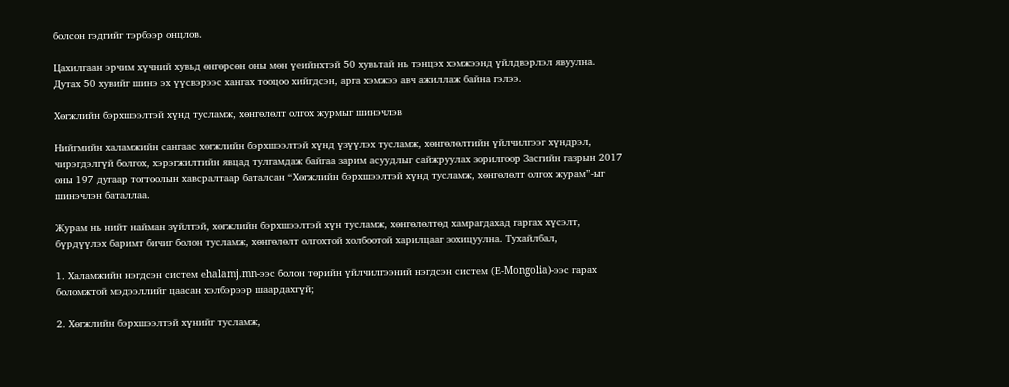болсон гэдгийг тэрбээр онцлов.

Цахилгаан эрчим хүчний хувьд өнгөрсөн оны мөн үеийнхтэй 50 хувьтай нь тэнцэх хэмжээнд үйлдвэрлэл явуулна. Дутах 50 хувийг шинэ эх үүсвэрээс хангах тооцоо хийгдсэн, арга хэмжээ авч ажиллаж байна гэлээ.

Хөгжлийн бэрхшээлтэй хүнд тусламж, хөнгөлөлт олгох журмыг шинэчлэв

Нийгмийн халамжийн сангаас хөгжлийн бэрхшээлтэй хүнд үзүүлэх тусламж, хөнгөлөлтийн үйлчилгээг хүндрэл, чирэгдэлгүй болгох, хэрэгжилтийн явцад тулгамдаж байгаа зарим асуудлыг сайжруулах зорилгоор Засгийн газрын 2017 оны 197 дугаар тогтоолын хавсралтаар баталсан “Хөгжлийн бэрхшээлтэй хүнд тусламж, хөнгөлөлт олгох журам”-ыг шинэчлэн баталлаа.

Журам нь нийт найман зүйлтэй, хөгжлийн бэрхшээлтэй хүн тусламж, хөнгөлөлтөд хамрагдахад гаргах хүсэлт, бүрдүүлэх баримт бичиг болон тусламж, хөнгөлөлт олгохтой холбоотой харилцааг зохицуулна. Тухайлбал,

1. Халамжийн нэгдсэн систем еhalamj.mn-ээс болон төрийн үйлчилгээний нэгдсэн систем (Е-Mongolia)-ээс гарах боломжтой мэдээллийг цаасан хэлбэрээр шаардахгүй;

2. Хөгжлийн бэрхшээлтэй хүнийг тусламж,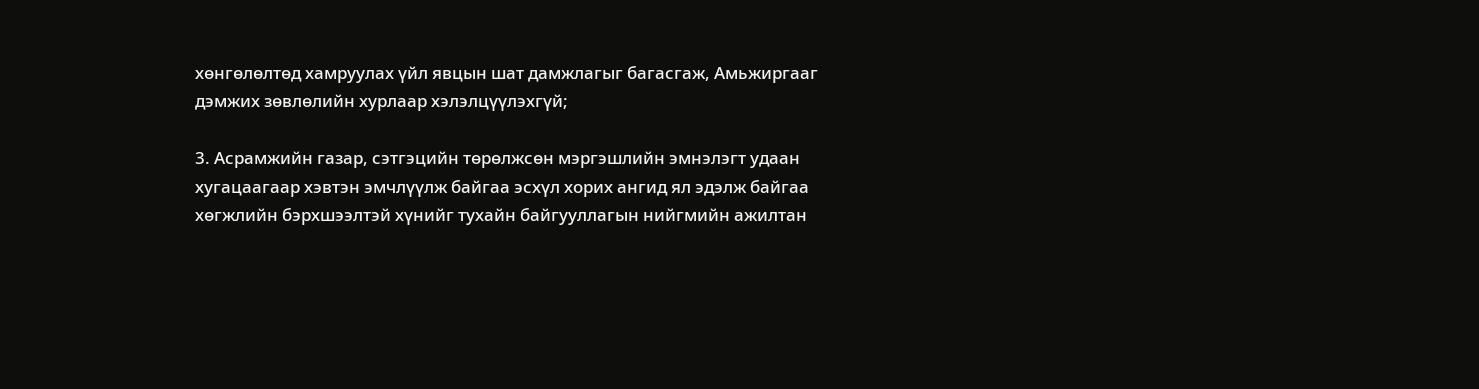хөнгөлөлтөд хамруулах үйл явцын шат дамжлагыг багасгаж, Амьжиргааг дэмжих зөвлөлийн хурлаар хэлэлцүүлэхгүй;

3. Асрамжийн газар, сэтгэцийн төрөлжсөн мэргэшлийн эмнэлэгт удаан хугацаагаар хэвтэн эмчлүүлж байгаа эсхүл хорих ангид ял эдэлж байгаа хөгжлийн бэрхшээлтэй хүнийг тухайн байгууллагын нийгмийн ажилтан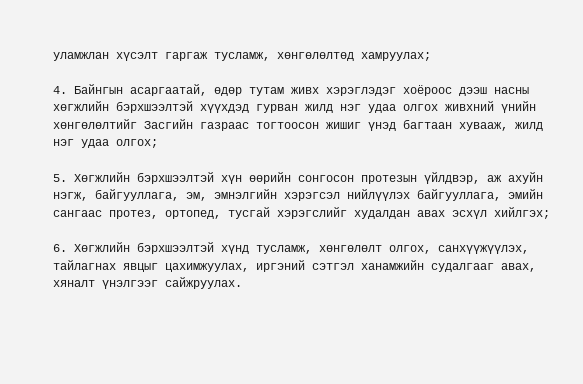уламжлан хүсэлт гаргаж тусламж, хөнгөлөлтөд хамруулах;

4. Байнгын асаргаатай, өдөр тутам живх хэрэглэдэг хоёроос дээш насны хөгжлийн бэрхшээлтэй хүүхдэд гурван жилд нэг удаа олгох живхний үнийн хөнгөлөлтийг Засгийн газраас тогтоосон жишиг үнэд багтаан хувааж, жилд нэг удаа олгох;

5. Хөгжлийн бэрхшээлтэй хүн өөрийн сонгосон протезын үйлдвэр, аж ахуйн нэгж, байгууллага, эм, эмнэлгийн хэрэгсэл нийлүүлэх байгууллага, эмийн сангаас протез, ортопед, тусгай хэрэгслийг худалдан авах эсхүл хийлгэх;

6. Хөгжлийн бэрхшээлтэй хүнд тусламж, хөнгөлөлт олгох, санхүүжүүлэх, тайлагнах явцыг цахимжуулах, иргэний сэтгэл ханамжийн судалгааг авах, хяналт үнэлгээг сайжруулах.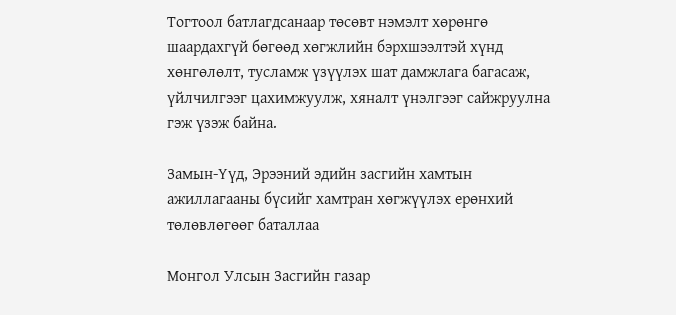Тогтоол батлагдсанаар төсөвт нэмэлт хөрөнгө шаардахгүй бөгөөд хөгжлийн бэрхшээлтэй хүнд хөнгөлөлт, тусламж үзүүлэх шат дамжлага багасаж, үйлчилгээг цахимжуулж, хяналт үнэлгээг сайжруулна гэж үзэж байна.

Замын-Үүд, Эрээний эдийн засгийн хамтын ажиллагааны бүсийг хамтран хөгжүүлэх ерөнхий төлөвлөгөөг баталлаа

Монгол Улсын Засгийн газар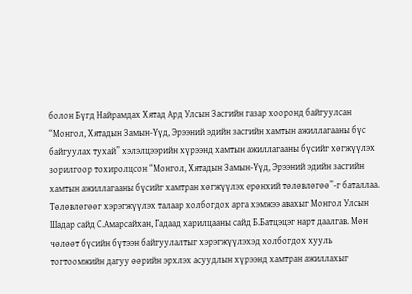болон Бүгд Найрамдах Хятад Ард Улсын Засгийн газар хооронд байгуулсан “Монгол, Хятадын Замын-Үүд, Эрээний эдийн засгийн хамтын ажиллагааны бүс байгуулах тухай” хэлэлцээрийн хүрээнд хамтын ажиллагааны бүсийг хөгжүүлэх зорилгоор тохиролцсон “Монгол, Хятадын Замын-Үүд, Эрээний эдийн засгийн хамтын ажиллагааны бүсийг хамтран хөгжүүлэх ерөнхий төлөвлөгөө”-г баталлаа. Төлөвлөгөөг хэрэгжүүлэх талаар холбогдох арга хэмжээ авахыг Монгол Улсын Шадар сайд С.Амарсайхан, Гадаад харилцааны сайд Б.Батцэцэг нарт даалгав. Мөн чөлөөт бүсийн бүтээн байгуулалтыг хэрэгжүүлэхэд холбогдох хууль тогтоомжийн дагуу өөрийн эрхлэх асуудлын хүрээнд хамтран ажиллахыг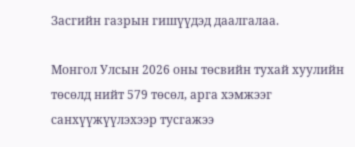Засгийн газрын гишүүдэд даалгалаа.

Монгол Улсын 2026 оны төсвийн тухай хуулийн төсөлд нийт 579 төсөл, арга хэмжээг санхүүжүүлэхээр тусгажээ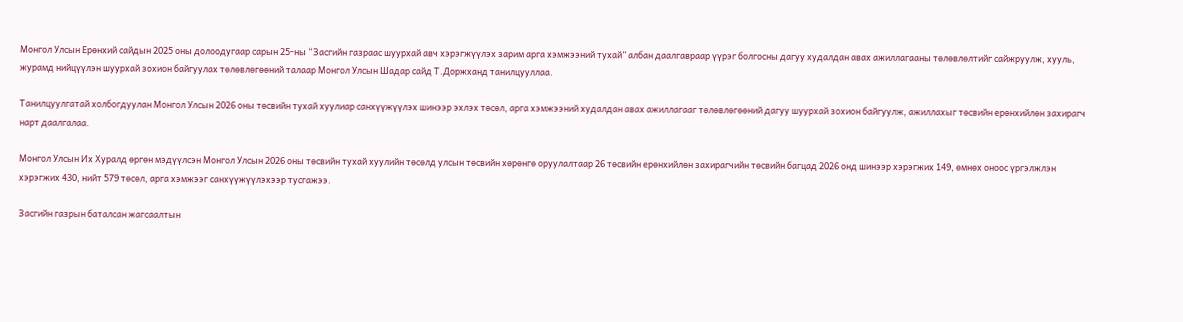Монгол Улсын Ерөнхий сайдын 2025 оны долоодугаар сарын 25-ны “Засгийн газраас шуурхай авч хэрэгжүүлэх зарим арга хэмжээний тухай” албан даалгавраар үүрэг болгосны дагуу худалдан авах ажиллагааны төлөвлөлтийг сайжруулж, хууль, журамд нийцүүлэн шуурхай зохион байгуулах төлөвлөгөөний талаар Монгол Улсын Шадар сайд Т.Доржханд танилцууллаа.

Танилцуулгатай холбогдуулан Монгол Улсын 2026 оны төсвийн тухай хуулиар санхүүжүүлэх шинээр эхлэх төсөл, арга хэмжээний худалдан авах ажиллагааг төлөвлөгөөний дагуу шуурхай зохион байгуулж, ажиллахыг төсвийн ерөнхийлөн захирагч нарт даалгалаа.

Монгол Улсын Их Хуралд өргөн мэдүүлсэн Монгол Улсын 2026 оны төсвийн тухай хуулийн төсөлд улсын төсвийн хөрөнгө оруулалтаар 26 төсвийн ерөнхийлөн захирагчийн төсвийн багцад 2026 онд шинээр хэрэгжих 149, өмнөх оноос үргэлжлэн хэрэгжих 430, нийт 579 төсөл, арга хэмжээг санхүүжүүлэхээр тусгажээ.

Засгийн газрын баталсан жагсаалтын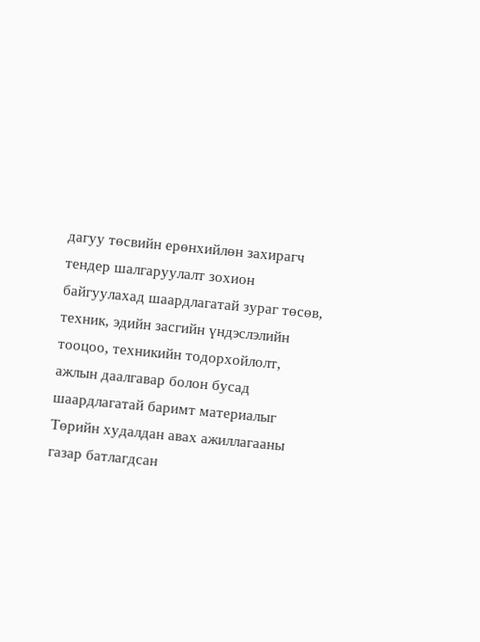дагуу төсвийн ерөнхийлөн захирагч тендер шалгаруулалт зохион байгуулахад шаардлагатай зураг төсөв, техник, эдийн засгийн үндэслэлийн тооцоо, техникийн тодорхойлолт, ажлын даалгавар болон бусад шаардлагатай баримт материалыг Төрийн худалдан авах ажиллагааны газар батлагдсан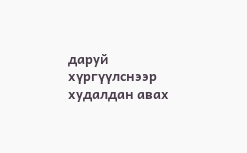даруй хүргүүлснээр худалдан авах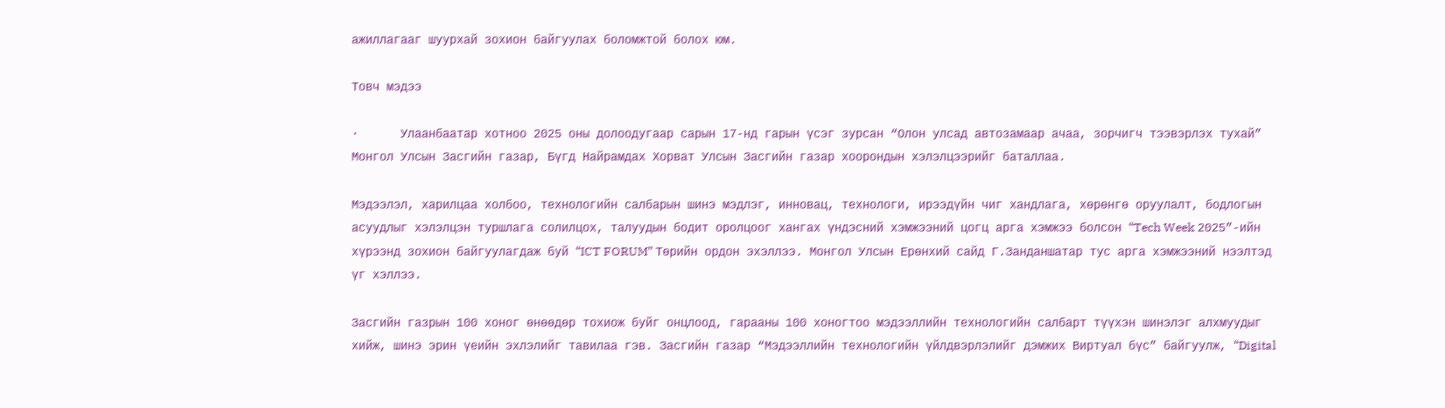ажиллагааг шуурхай зохион байгуулах боломжтой болох юм.

Товч мэдээ

·      Улаанбаатар хотноо 2025 оны долоодугаар сарын 17-нд гарын үсэг зурсан “Олон улсад автозамаар ачаа, зорчигч тээвэрлэх тухай” Монгол Улсын Засгийн газар, Бүгд Найрамдах Хорват Улсын Засгийн газар хоорондын хэлэлцээрийг баталлаа.

Мэдээлэл, харилцаа холбоо, технологийн салбарын шинэ мэдлэг, инновац, технологи, ирээдүйн чиг хандлага, хөрөнгө оруулалт, бодлогын асуудлыг хэлэлцэн туршлага солилцох, талуудын бодит оролцоог хангах үндэсний хэмжээний цогц арга хэмжээ болсон “Tech Week 2025”-ийн хүрээнд зохион байгуулагдаж буй “ICT FORUM” Төрийн ордон эхэллээ. Монгол Улсын Ерөнхий сайд Г.Занданшатар тус арга хэмжээний нээлтэд үг хэллээ.

Засгийн газрын 100 хоног өнөөдөр тохиож буйг онцлоод, гарааны 100 хоногтоо мэдээллийн технологийн салбарт түүхэн шинэлэг алхмуудыг хийж, шинэ эрин үеийн эхлэлийг тавилаа гэв. Засгийн газар “Мэдээллийн технологийн үйлдвэрлэлийг дэмжих Виртуал бүс” байгуулж, “Digital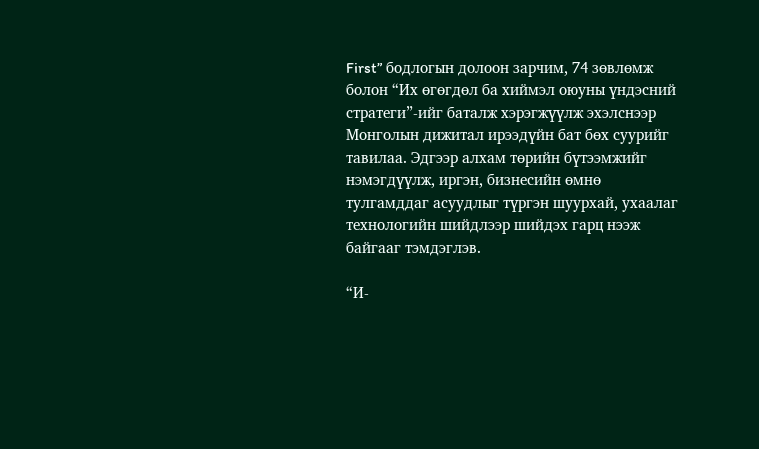First” бодлогын долоон зарчим, 74 зөвлөмж болон “Их өгөгдөл ба хиймэл оюуны үндэсний стратеги”-ийг баталж хэрэгжүүлж эхэлснээр Монголын дижитал ирээдүйн бат бөх суурийг тавилаа. Эдгээр алхам төрийн бүтээмжийг нэмэгдүүлж, иргэн, бизнесийн өмнө тулгамддаг асуудлыг түргэн шуурхай, ухаалаг технологийн шийдлээр шийдэх гарц нээж байгааг тэмдэглэв.

“И-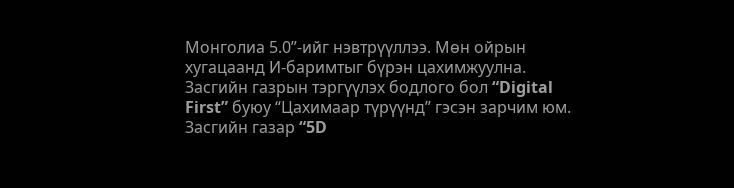Монголиа 5.0”-ийг нэвтрүүллээ. Мөн ойрын хугацаанд И-баримтыг бүрэн цахимжуулна. Засгийн газрын тэргүүлэх бодлого бол “Digital First” буюу “Цахимаар түрүүнд” гэсэн зарчим юм. Засгийн газар “5D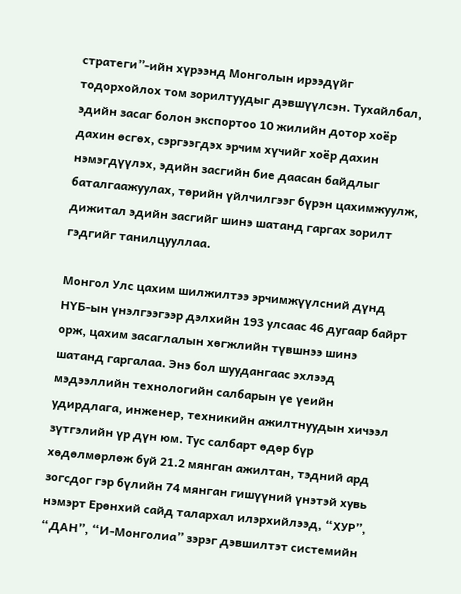стратеги”-ийн хүрээнд Монголын ирээдүйг тодорхойлох том зорилтуудыг дэвшүүлсэн. Тухайлбал, эдийн засаг болон экспортоо 10 жилийн дотор хоёр дахин өсгөх, сэргээгдэх эрчим хүчийг хоёр дахин нэмэгдүүлэх, эдийн засгийн бие даасан байдлыг баталгаажуулах, төрийн үйлчилгээг бүрэн цахимжуулж, дижитал эдийн засгийг шинэ шатанд гаргах зорилт гэдгийг танилцууллаа.

Монгол Улс цахим шилжилтээ эрчимжүүлсний дүнд НҮБ-ын үнэлгээгээр дэлхийн 193 улсаас 46 дугаар байрт орж, цахим засаглалын хөгжлийн түвшнээ шинэ шатанд гаргалаа. Энэ бол шуудангаас эхлээд мэдээллийн технологийн салбарын үе үеийн удирдлага, инженер, техникийн ажилтнуудын хичээл зүтгэлийн үр дүн юм. Тус салбарт өдөр бүр хөдөлмөрлөж буй 21.2 мянган ажилтан, тэдний ард зогсдог гэр бүлийн 74 мянган гишүүний үнэтэй хувь нэмэрт Ерөнхий сайд талархал илэрхийлээд, “ХУР”, “ДАН”, “И-Монголиа” зэрэг дэвшилтэт системийн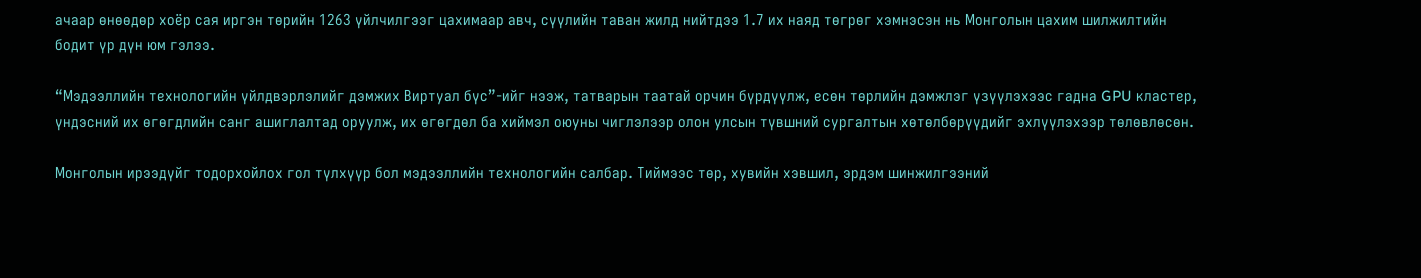ачаар өнөөдөр хоёр сая иргэн төрийн 1263 үйлчилгээг цахимаар авч, сүүлийн таван жилд нийтдээ 1.7 их наяд төгрөг хэмнэсэн нь Монголын цахим шилжилтийн бодит үр дүн юм гэлээ.

“Мэдээллийн технологийн үйлдвэрлэлийг дэмжих Виртуал бүс”-ийг нээж, татварын таатай орчин бүрдүүлж, есөн төрлийн дэмжлэг үзүүлэхээс гадна GPU кластер, үндэсний их өгөгдлийн санг ашиглалтад оруулж, их өгөгдөл ба хиймэл оюуны чиглэлээр олон улсын түвшний сургалтын хөтөлбөрүүдийг эхлүүлэхээр төлөвлөсөн.

Монголын ирээдүйг тодорхойлох гол түлхүүр бол мэдээллийн технологийн салбар. Тиймээс төр, хувийн хэвшил, эрдэм шинжилгээний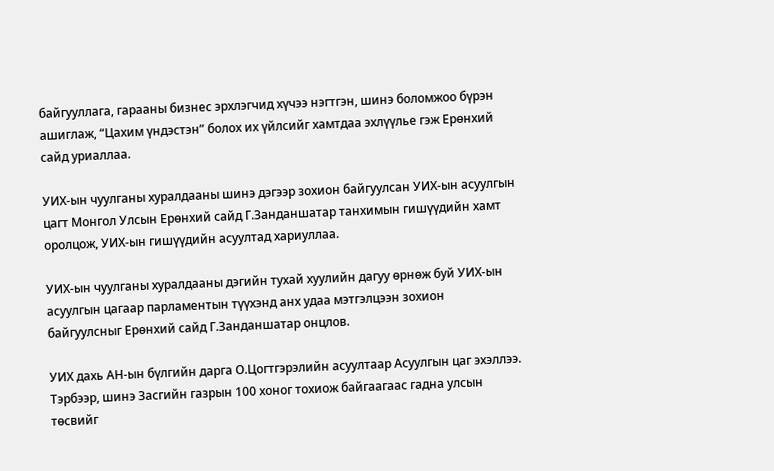байгууллага, гарааны бизнес эрхлэгчид хүчээ нэгтгэн, шинэ боломжоо бүрэн ашиглаж, “Цахим үндэстэн” болох их үйлсийг хамтдаа эхлүүлье гэж Ерөнхий сайд уриаллаа.

УИХ-ын чуулганы хуралдааны шинэ дэгээр зохион байгуулсан УИХ-ын асуулгын цагт Монгол Улсын Ерөнхий сайд Г.Занданшатар танхимын гишүүдийн хамт оролцож, УИХ-ын гишүүдийн асуултад хариуллаа.

УИХ-ын чуулганы хуралдааны дэгийн тухай хуулийн дагуу өрнөж буй УИХ-ын асуулгын цагаар парламентын түүхэнд анх удаа мэтгэлцээн зохион байгуулсныг Ерөнхий сайд Г.Занданшатар онцлов.

УИХ дахь АН-ын бүлгийн дарга О.Цогтгэрэлийн асуултаар Асуулгын цаг эхэллээ. Тэрбээр, шинэ Засгийн газрын 100 хоног тохиож байгаагаас гадна улсын төсвийг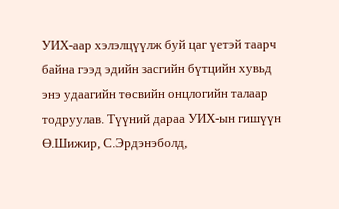УИХ-аар хэлэлцүүлж буй цаг үетэй таарч байна гээд эдийн засгийн бүтцийн хувьд энэ удаагийн төсвийн онцлогийн талаар  тодруулав. Түүний дараа УИХ-ын гишүүн Ө.Шижир, С.Эрдэнэболд,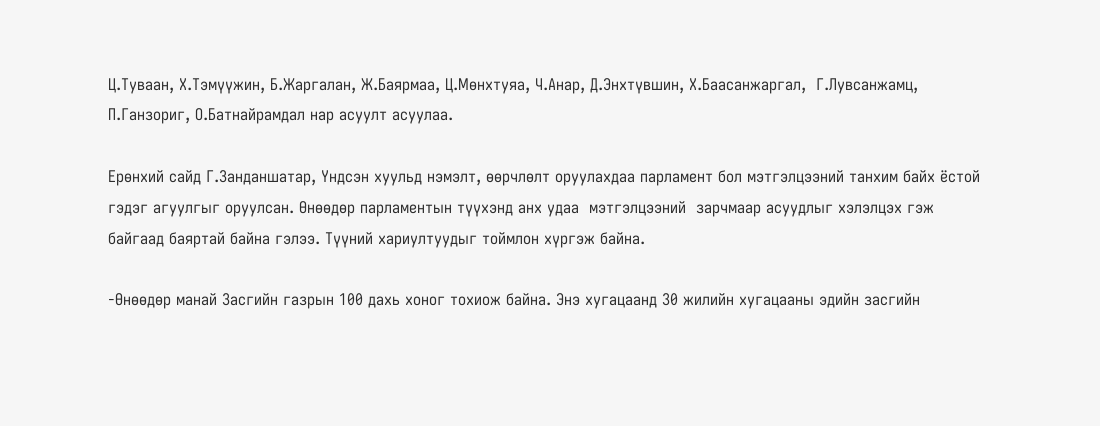Ц.Туваан, Х.Тэмүүжин, Б.Жаргалан, Ж.Баярмаа, Ц.Мөнхтуяа, Ч.Анар, Д.Энхтүвшин, Х.Баасанжаргал,  Г.Лувсанжамц, П.Ганзориг, О.Батнайрамдал нар асуулт асуулаа.

Ерөнхий сайд Г.Занданшатар, Үндсэн хуульд нэмэлт, өөрчлөлт оруулахдаа парламент бол мэтгэлцээний танхим байх ёстой гэдэг агуулгыг оруулсан. Өнөөдөр парламентын түүхэнд анх удаа  мэтгэлцээний  зарчмаар асуудлыг хэлэлцэх гэж байгаад баяртай байна гэлээ. Түүний хариултуудыг тоймлон хүргэж байна.

-Өнөөдөр манай Засгийн газрын 100 дахь хоног тохиож байна. Энэ хугацаанд 30 жилийн хугацааны эдийн засгийн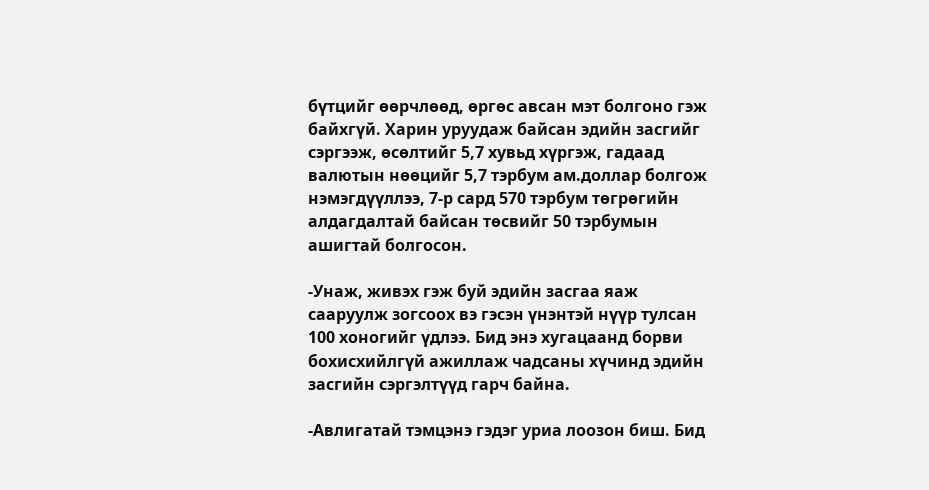бүтцийг өөрчлөөд, өргөс авсан мэт болгоно гэж байхгүй. Харин уруудаж байсан эдийн засгийг сэргээж, өсөлтийг 5,7 хувьд хүргэж, гадаад валютын нөөцийг 5,7 тэрбум ам.доллар болгож нэмэгдүүллээ, 7-р сард 570 тэрбум төгрөгийн алдагдалтай байсан төсвийг 50 тэрбумын ашигтай болгосон.

-Унаж, живэх гэж буй эдийн засгаа яаж сааруулж зогсоох вэ гэсэн үнэнтэй нүүр тулсан 100 хоногийг үдлээ. Бид энэ хугацаанд борви бохисхийлгүй ажиллаж чадсаны хүчинд эдийн засгийн сэргэлтүүд гарч байна.

-Авлигатай тэмцэнэ гэдэг уриа лоозон биш. Бид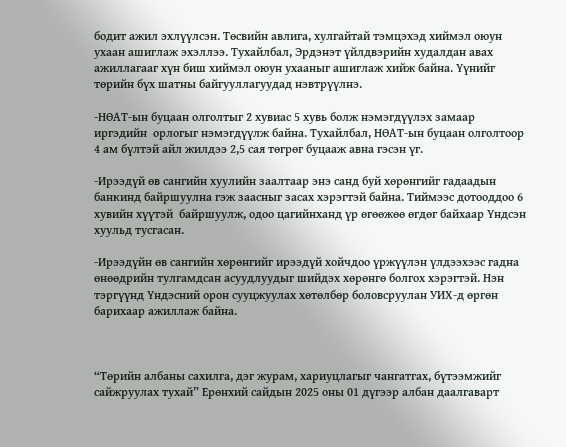бодит ажил эхлүүлсэн. Төсвийн авлига, хулгайтай тэмцэхэд хиймэл оюун ухаан ашиглаж эхэллээ. Тухайлбал, Эрдэнэт үйлдвэрийн худалдан авах ажиллагааг хүн биш хиймэл оюун ухааныг ашиглаж хийж байна. Үүнийг төрийн бүх шатны байгууллагуудад нэвтрүүлнэ.

-НӨАТ-ын буцаан олголтыг 2 хувиас 5 хувь болж нэмэгдүүлэх замаар иргэдийн  орлогыг нэмэгдүүлж байна. Тухайлбал, НӨАТ-ын буцаан олголтоор 4 ам бүлтэй айл жилдээ 2,5 сая төгрөг буцааж авна гэсэн үг.

-Ирээдүй өв сангийн хуулийн заалтаар энэ санд буй хөрөнгийг гадаадын банкинд байршуулна гэж заасныг засах хэрэгтэй байна. Тиймээс дотооддоо 6 хувийн хүүтэй  байршуулж, одоо цагийнханд үр өгөөжөө өгдөг байхаар Үндсэн хуульд тусгасан.

-Ирээдүйн өв сангийн хөрөнгийг ирээдүй хойчдоо үржүүлэн үлдээхээс гадна өнөөдрийн тулгамдсан асуудлуудыг шийдэх хөрөнгө болгох хэрэгтэй. Нэн тэргүүнд Үндэсний орон сууцжуулах хөтөлбөр боловсруулан УИХ-д өргөн барихаар ажиллаж байна.



“Төрийн албаны сахилга, дэг журам, хариуцлагыг чангатгах, бүтээмжийг сайжруулах тухай” Ерөнхий сайдын 2025 оны 01 дүгээр албан даалгаварт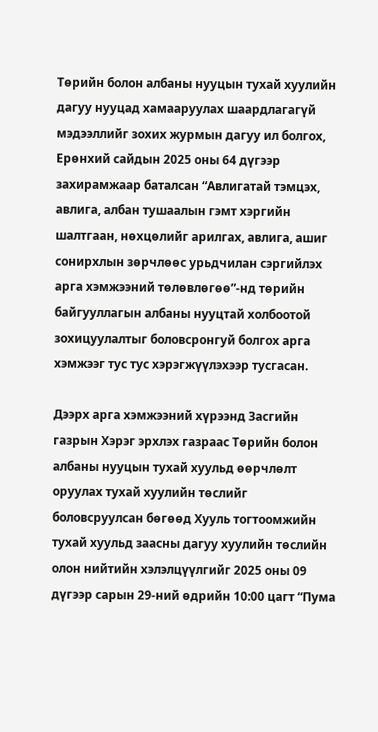Төрийн болон албаны нууцын тухай хуулийн дагуу нууцад хамааруулах шаардлагагүй мэдээллийг зохих журмын дагуу ил болгох, Ерөнхий сайдын 2025 оны 64 дүгээр захирамжаар баталсан “Авлигатай тэмцэх, авлига, албан тушаалын гэмт хэргийн шалтгаан, нөхцөлийг арилгах, авлига, ашиг сонирхлын зөрчлөөс урьдчилан сэргийлэх арга хэмжээний төлөвлөгөө”-нд төрийн байгууллагын албаны нууцтай холбоотой зохицуулалтыг боловсронгуй болгох арга хэмжээг тус тус хэрэгжүүлэхээр тусгасан.

Дээрх арга хэмжээний хүрээнд Засгийн газрын Хэрэг эрхлэх газраас Төрийн болон албаны нууцын тухай хуульд өөрчлөлт оруулах тухай хуулийн төслийг боловсруулсан бөгөөд Хууль тогтоомжийн тухай хуульд заасны дагуу хуулийн төслийн олон нийтийн хэлэлцүүлгийг 2025 оны 09 дүгээр сарын 29-ний өдрийн 10:00 цагт “Пума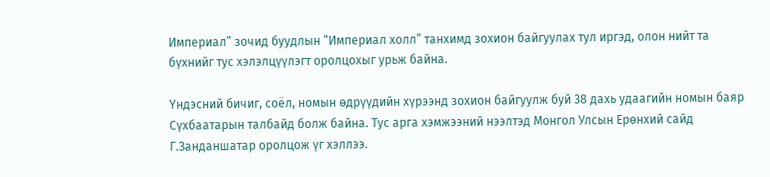Империал” зочид буудлын “Империал холл” танхимд зохион байгуулах тул иргэд, олон нийт та бүхнийг тус хэлэлцүүлэгт оролцохыг урьж байна.

Үндэсний бичиг, соёл, номын өдрүүдийн хүрээнд зохион байгуулж буй 38 дахь удаагийн номын баяр Сүхбаатарын талбайд болж байна. Тус арга хэмжээний нээлтэд Монгол Улсын Ерөнхий сайд Г.Занданшатар оролцож үг хэллээ.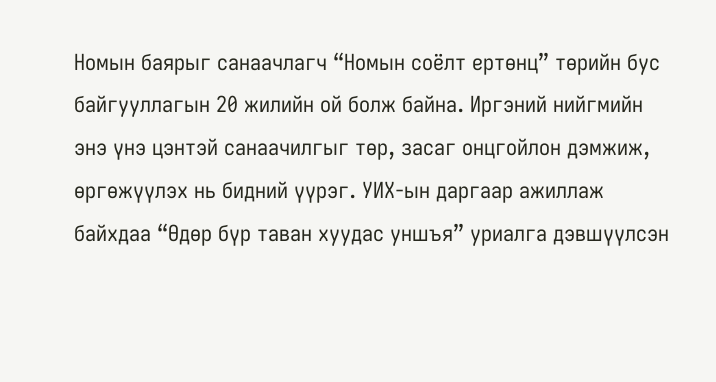Номын баярыг санаачлагч “Номын соёлт ертөнц” төрийн бус байгууллагын 20 жилийн ой болж байна. Иргэний нийгмийн энэ үнэ цэнтэй санаачилгыг төр, засаг онцгойлон дэмжиж, өргөжүүлэх нь бидний үүрэг. УИХ-ын даргаар ажиллаж байхдаа “Өдөр бүр таван хуудас уншъя” уриалга дэвшүүлсэн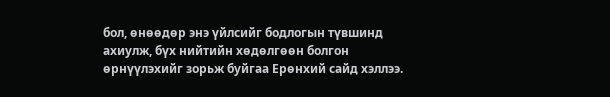бол, өнөөдөр энэ үйлсийг бодлогын түвшинд ахиулж, бүх нийтийн хөдөлгөөн болгон өрнүүлэхийг зорьж буйгаа Ерөнхий сайд хэллээ.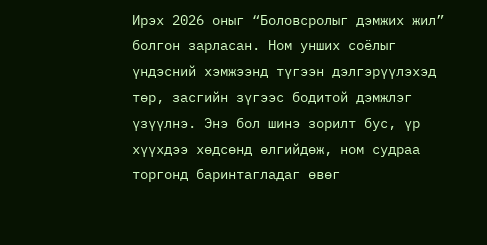Ирэх 2026 оныг “Боловсролыг дэмжих жил” болгон зарласан. Ном унших соёлыг үндэсний хэмжээнд түгээн дэлгэрүүлэхэд төр, засгийн зүгээс бодитой дэмжлэг үзүүлнэ. Энэ бол шинэ зорилт бус, үр хүүхдээ хөдсөнд өлгийдөж, ном судраа торгонд баринтагладаг өвөг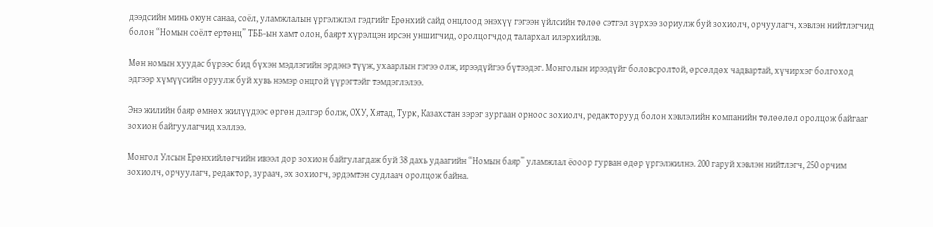дээдсийн минь оюун санаа, соёл, уламжлалын үргэлжлэл гэдгийг Ерөнхий сайд онцлоод энэхүү гэгээн үйлсийн төлөө сэтгэл зүрхээ зориулж буй зохиолч, орчуулагч, хэвлэн нийтлэгчид болон “Номын соёлт ертөнц” ТББ-ын хамт олон, баярт хүрэлцэн ирсэн уншигчид, оролцогчдод талархал илэрхийлэв.

Мөн номын хуудас бүрээс бид бүхэн мэдлэгийн эрдэнэ түүж, ухаарлын гэгээ олж, ирээдүйгээ бүтээдэг. Монголын ирээдүйг боловсролтой, өрсөлдөх чадвартай, хүчирхэг болгоход эдгээр хүмүүсийн оруулж буй хувь нэмэр онцгой үүрэгтэйг тэмдэглэлээ.

Энэ жилийн баяр өмнөх жилүүдээс өргөн дэлгэр болж, ОХУ, Хятад, Турк, Казахстан зэрэг зургаан орноос зохиолч, редакторууд болон хэвлэлийн компанийн төлөөлөл оролцож байгааг зохион байгуулагчид хэллээ.

Монгол Улсын Ерөнхийлөгчийн ивээл дор зохион байгулагдаж буй 38 дахь удаагийн “Номын баяр” уламжлал ёооор гурван өдөр үргэлжилнэ. 200 гаруй хэвлэн нийтлэгч, 250 орчим зохиолч, орчуулагч, редактор, зураач, эх зохиогч, эрдэмтэн судлаач оролцож байна.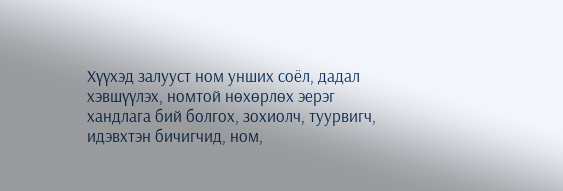Хүүхэд залууст ном унших соёл, дадал хэвшүүлэх, номтой нөхөрлөх эерэг хандлага бий болгох, зохиолч, туурвигч, идэвхтэн бичигчид, ном,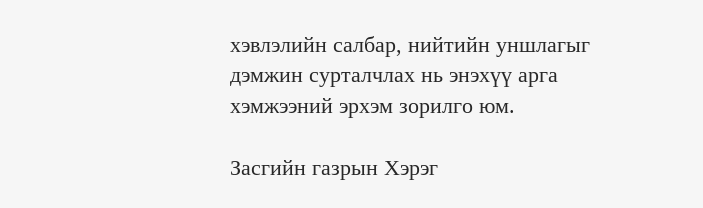хэвлэлийн салбар, нийтийн уншлагыг дэмжин сурталчлах нь энэхүү арга хэмжээний эрхэм зорилго юм.

Засгийн газрын Хэрэг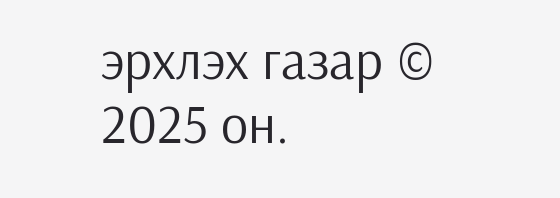эрхлэх газар © 2025 он.